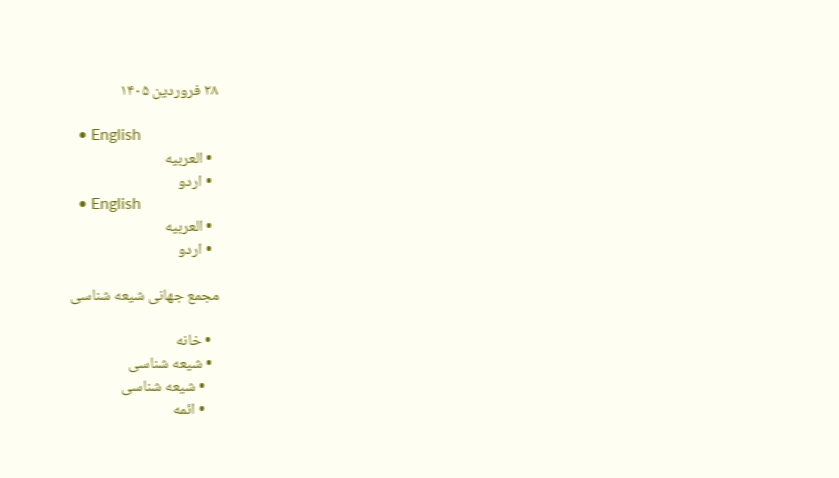۲۸ فروردین ۱۴۰۵

  • English
  • العربیه
  • اردو
  • English
  • العربیه
  • اردو

مجمع جهانی شیعه شناسی

  • خانه
  • شیعه شناسی
    • شیعه شناسی
    • ائمه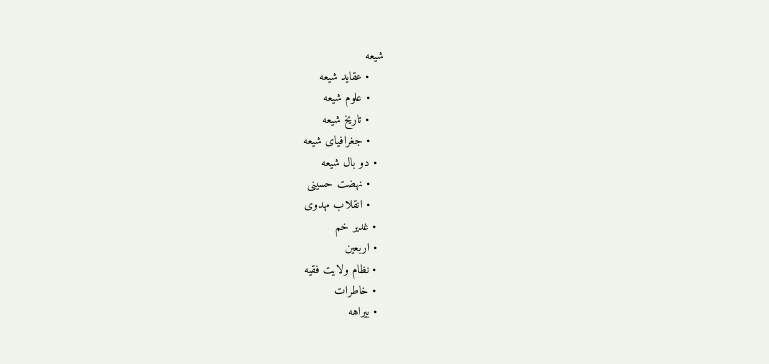شیعه
    • عقاید شیعه
    • علوم شیعه
    • تاریخ شیعه
    • جغرافیای شیعه
  • دو بال شیعه
    • نهضت حسینی
    • انقلاب مهدوی
  • غدیر خم
  • اربعین
  • نظام ولایت فقیه
  • خاطرات
  • بیراهه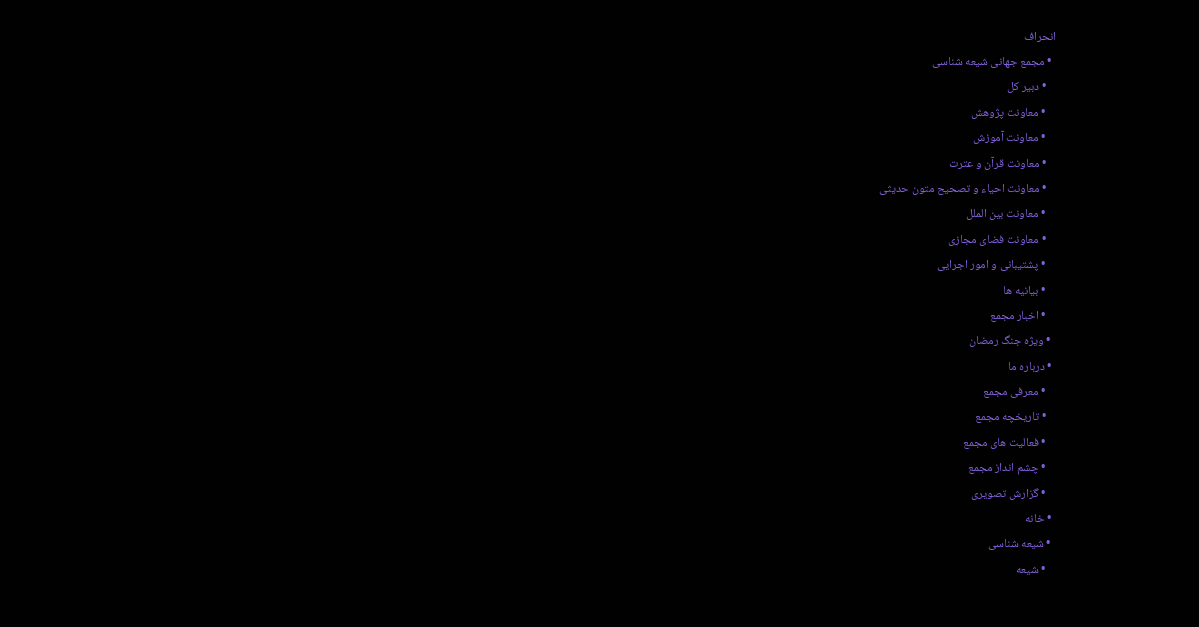انحراف
  • مجمع جهانی شیعه شناسی
    • دبیر کل
    • معاونت پژوهش
    • معاونت آموزش
    • معاونت قرآن و عترت
    • معاونت احیاء و تصحیح متون حدیثی
    • معاونت بین الملل
    • معاونت فضای مجازی
    • پشتیبانی و امور اجرایی
    • بیانیه ها
    • اخبار مجمع
  • ویژه جنگ رمضان
  • درباره ما
    • معرفی مجمع
    • تاریخچه مجمع
    • فعالیت های مجمع
    • چشم انداز مجمع
    • گزارش تصویری
  • خانه
  • شیعه شناسی
    • شیعه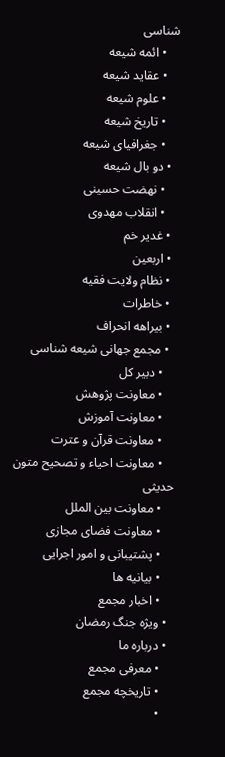شناسی
    • ائمه شیعه
    • عقاید شیعه
    • علوم شیعه
    • تاریخ شیعه
    • جغرافیای شیعه
  • دو بال شیعه
    • نهضت حسینی
    • انقلاب مهدوی
  • غدیر خم
  • اربعین
  • نظام ولایت فقیه
  • خاطرات
  • بیراهه انحراف
  • مجمع جهانی شیعه شناسی
    • دبیر کل
    • معاونت پژوهش
    • معاونت آموزش
    • معاونت قرآن و عترت
    • معاونت احیاء و تصحیح متون حدیثی
    • معاونت بین الملل
    • معاونت فضای مجازی
    • پشتیبانی و امور اجرایی
    • بیانیه ها
    • اخبار مجمع
  • ویژه جنگ رمضان
  • درباره ما
    • معرفی مجمع
    • تاریخچه مجمع
    •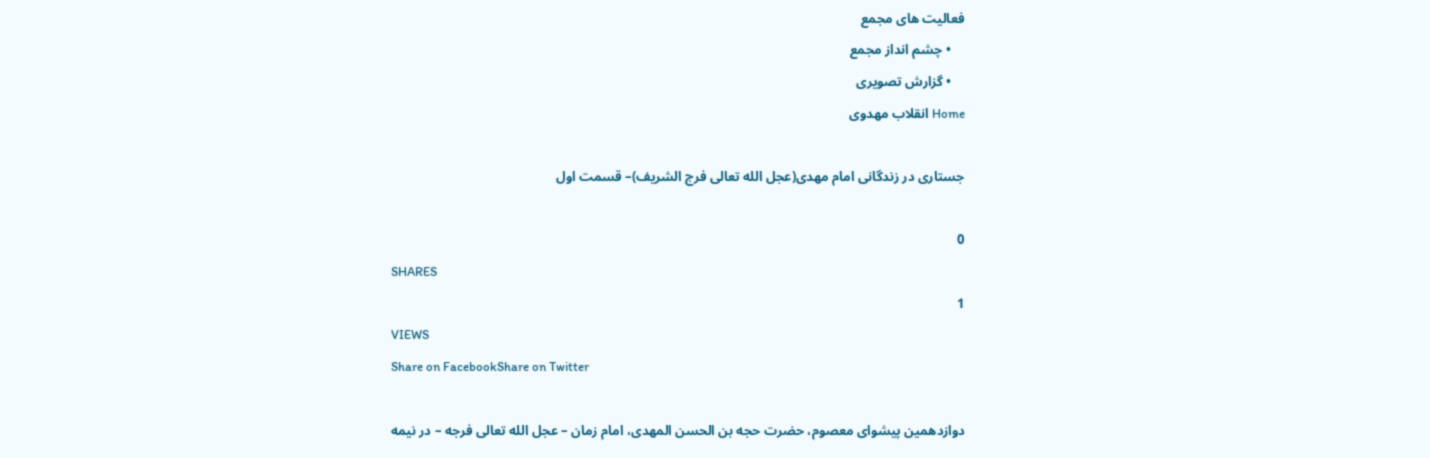فعالیت های مجمع
    • چشم انداز مجمع
    • گزارش تصویری
Home انقلاب مهدوی

جستاری در زندگانى امام مهدى(عجل الله تعالی فرج الشریف)– قسمت اول

0
SHARES
1
VIEWS
Share on FacebookShare on Twitter

دوازدهمین پیشوای معصوم، حضرت حجه بن الحسن المهدی، امام زمان – عجل الله تعالی فرجه – در نیمه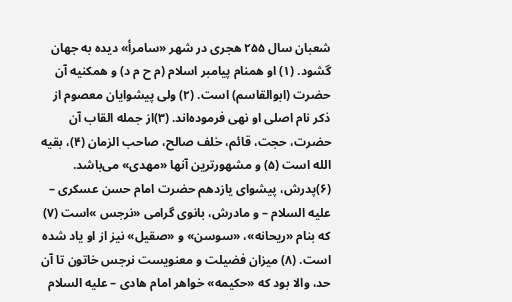شعبان سال ۲۵۵ هجری در شهر «سامرأ» دیده به جهان گشود. (۱) او همنام پیامبر اسلام (م ح م د) و همکنیه آن حضرت (ابوالقاسم) است. (۲) ولی پیشوایان معصوم از ذکر نام اصلی او نهی فرموده‌اند. (۳)از جمله القاب آن حضرت، حجت، قائم، خلف صالح، صاحب الزمان (۴)، بقیه الله است (۵) و مشهورترین آنها «مهدی» می‌باشد. (۶)پدرش، پیشوای یازدهم حضرت امام حسن عسکری – علیه السلام – و مادرش، بانوی گرامی «نرجس »است (۷) که بنام «ریحانه»، «سوسن» و «صقیل» نیز از او یاد شده است. (۸) میزان فضیلت و معنویست نرجس خاتون تا آن حد، والا بود که «حکیمه» خواهر امام هادی – علیه السلام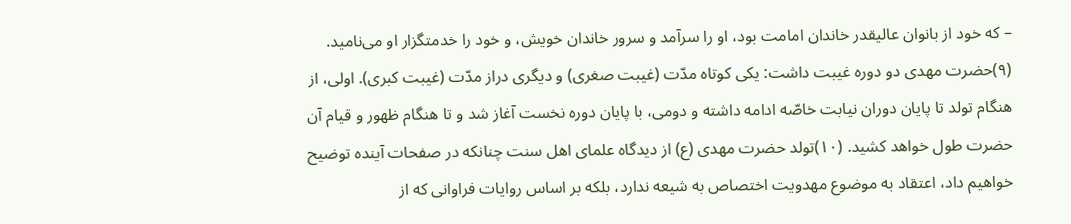– که خود از بانوان عالیقدر خاندان امامت بود، او را سرآمد و سرور خاندان خویش، و خود را خدمتگزار او می‌نامید. (۹)حضرت مهدی دو دوره غیبت داشت: یکی کوتاه مدّت (غیبت صغری) و دیگری دراز مدّت (غیبت کبری). اولی، از هنگام تولد تا پایان دوران نیابت خاصّه ادامه داشته و دومی، با پایان دوره نخست آغاز شد و تا هنگام ظهور و قیام آن حضرت طول خواهد کشید. (۱۰)تولد حضرت مهدی (ع) از دیدگاه علمای اهل سنت چنانکه در صفحات آینده توضیح خواهیم داد، اعتقاد به موضوع مهدویت اختصاص به شیعه ندارد، بلکه بر اساس روایات فراوانی که از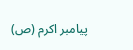پیامبر اکرم (ص)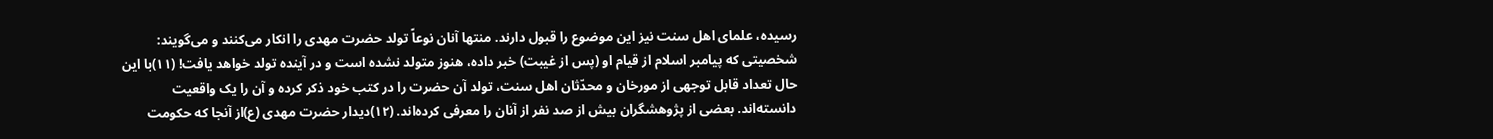رسیده، علمای اهل سنت نیز این موضوع را قبول دارند. منتها آنان نوعاً تولد حضرت مهدی را انکار می‌کنند و می‌گویند: شخصیتی که پیامبر اسلام از قیام او (پس از غیبت) خبر داده، هنوز متولد نشده است و در آینده تولد خواهد یافت! (۱۱)با این حال تعداد قابل توجهی از مورخان و محدّثان اهل سنت، تولد آن حضرت را در کتب خود ذکر کرده و آن را یک واقعیت دانسته‌اند. بعضی از پژوهشگران بیش از صد نفر از آنان را معرفی کرده‌اند. (۱۲)دیدار حضرت مهدی (ع)از آنجا که حکومت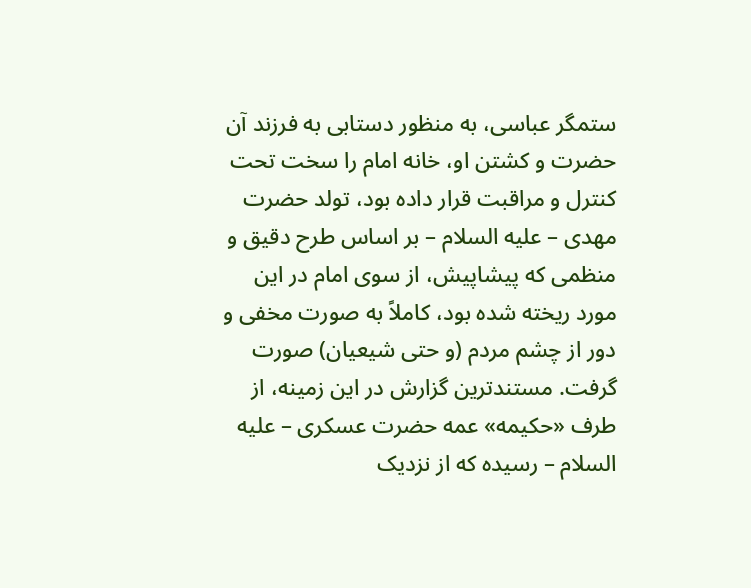ستمگر عباسی، به منظور دستابی به فرزند آن حضرت و کشتن او، خانه امام را سخت تحت کنترل و مراقبت قرار داده بود، تولد حضرت مهدی – علیه السلام – بر اساس طرح دقیق و منظمی که پیشاپیش، از سوی امام در این مورد ریخته شده بود، کاملاً به صورت مخفی و دور از چشم مردم (و حتی شیعیان) صورت گرفت. مستندترین گزارش در این زمینه، از طرف «حکیمه» عمه حضرت عسکری – علیه السلام – رسیده که از نزدیک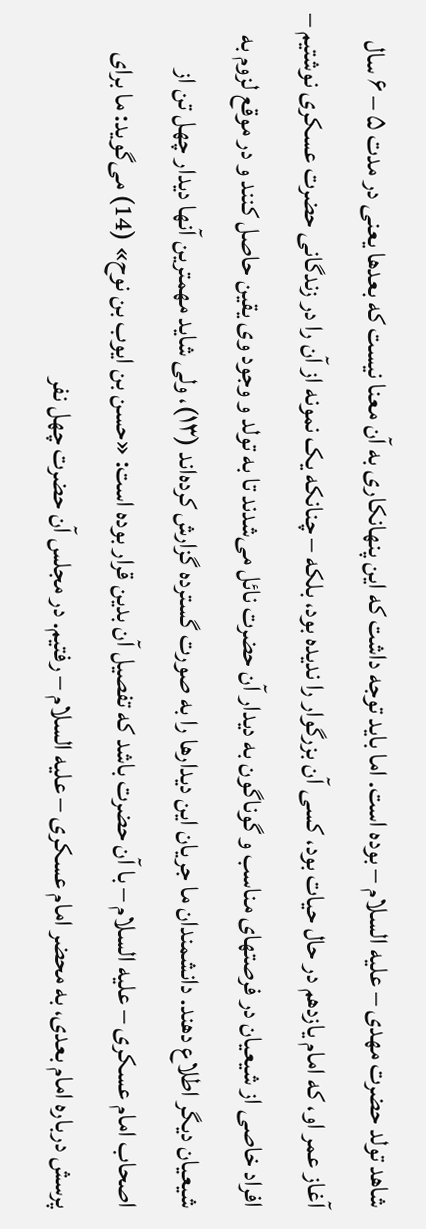شاهد تولد حضرت مهدی – علیه السلام – بوده است. اما باید توجه داشت که این پنهانکاری به آن معنا نیست که بعدها یعنی در مدت ۵ – ۶ سال آغاز عمر او، که امام یازدهم در حال حیات بود، کسی آن بزرگوار را ندیده بود، بلکه – چنانکه یک نمونه از آن را در زندگانی حضرت عسکری نوشتیم – افراد خاصی از شیعیان در فرصتهای مناسب و گوناگون به دیدار آن حضرت نائل می‌شدند تا به تولد و وجود وی یقین حاصل کنند و در موقع لزوم به شیعیان دیگر اطلاع دهند. دانشمندان ما جریان این دیدارها را به صورت گسترده گزارش کرده‌اند (۱۳)، ولی شاید مهمترین آنها دیدار چهل تن از اصحاب امام عسکری – علیه السلام – با آن حضرت باشد که تفصیل آن بدین قرار بوده است: «حسن بن ایوب بن نوح» (14) می‌گوید: ما برای پرسش درباره امام بعدی، به محضر امام عسکری – علیه السلام – رفتیم. در مجلس آن حضرت چهل نفر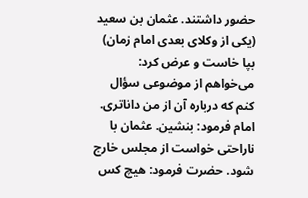حضور داشتند. عثمان بن سعید (یکی از وکلای بعدی امام زمان) بپا خاست و عرض کرد: می‌خواهم از موضوعی سؤال کنم که درباره آن از من داناتری. امام فرمود: بنشین. عثمان با ناراحتی خواست از مجلس خارج شود. حضرت فرمود: هیچ کس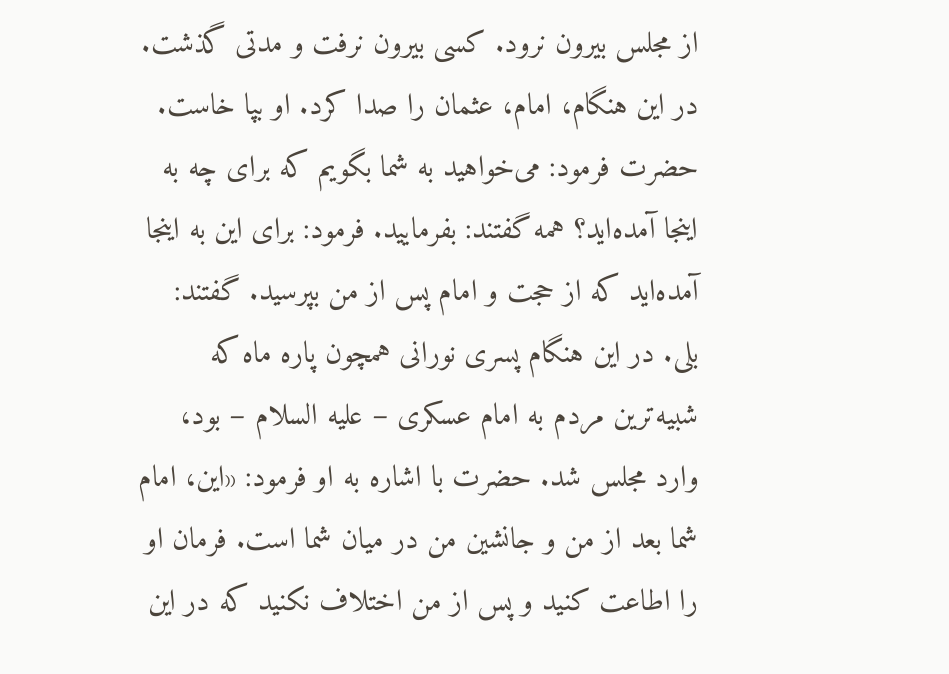از مجلس بیرون نرود. کسی بیرون نرفت و مدتی گذشت. در این هنگام، امام، عثمان را صدا کرد. او بپا خاست. حضرت فرمود: می‌خواهید به شما بگویم که برای چه به اینجا آمده‌اید؟ همه گفتند: بفرمایید. فرمود: برای این به اینجا آمده‌اید که از حجت و امام پس از من بپرسید. گفتند: بلی. در این هنگام پسری نورانی همچون پاره ماه که شبیه‌ترین مردم به امام عسکری – علیه السلام – بود، وارد مجلس شد. حضرت با اشاره به او فرمود: «این، امام شما بعد از من و جانشین من در میان شما است. فرمان او را اطاعت کنید و پس از من اختلاف نکنید که در این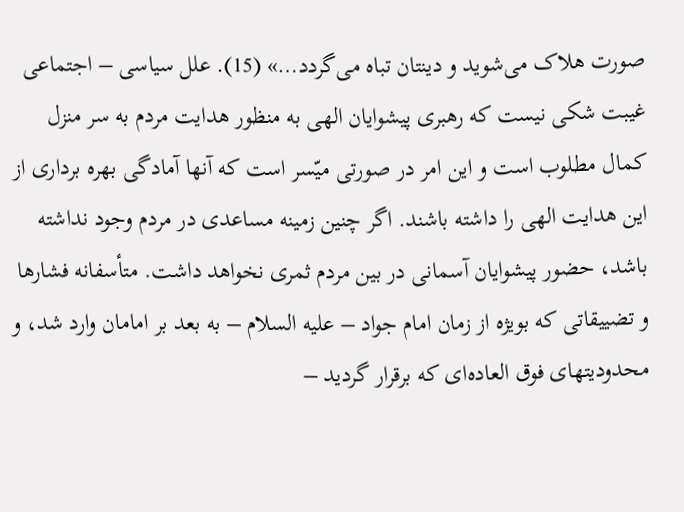صورت هلاک می‌شوید و دینتان تباه می‌گردد…» (15). علل سیاسی – اجتماعی غیبت شکی نیست که رهبری پیشوایان الهی به منظور هدایت مردم به سر منزل کمال مطلوب است و این امر در صورتی میّسر است که آنها آمادگی بهره برداری از این هدایت الهی را داشته باشند. اگر چنین زمینه مساعدی در مردم وجود نداشته باشد، حضور پیشوایان آسمانی در بین مردم ثمری نخواهد داشت. متأسفانه فشارها و تضییقاتی که بویژه از زمان امام جواد – علیه السلام – به بعد بر امامان وارد شد، و محدودیتهای فوق العاده‌ای که برقرار گردید –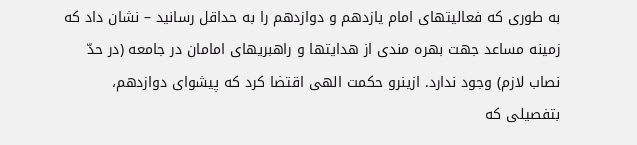به طوری که فعالیتهای امام یازدهم و دوازدهم را به حداقل رسانید – نشان داد که زمینه مساعد جهت بهره مندی از هدایتها و راهبریهای امامان در جامعه (در حدّ نصاب لازم) وجود ندارد. ازینرو حکمت الهی اقتضا کرد که پیشوای دوازدهم، بتفصیلی که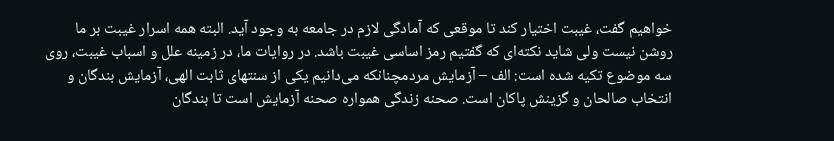خواهیم گفت، غیبت اختیار کند تا موقعی که آمادگی لازم در جامعه به وجود آید. البته همه اسرار غیبت بر ما روشن نیست ولی شاید نکته‌ای که گفتیم رمز اساسی غیبت باشد. در روایات ما، در زمینه علل و اسباب غیبت، روی سه موضوع تکیه شده است: الف – آزمایش مردمچنانکه می‌دانیم یکی از سنتهای ثابت الهی، آزمایش بندگان و انتخاب صالحان و گزینش پاکان است. صحنه زندگی همواره صحنه آزمایش است تا بندگان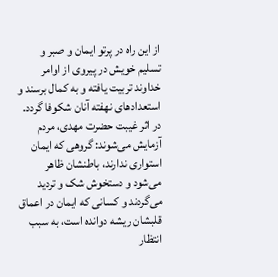از این راه در پرتو ایمان و صبر و تسلیم خویش در پیروی از اوامر خداوند تربیت یافته و به کمال برسند و استعدادهای نهفته آنان شکوفا گردد. در اثر غیبت حضرت مهدی، مردم آزمایش می‌شوند: گروهی که ایمان استواری ندارند، باطنشان ظاهر می‌شود و دستخوش شک و تردید می‌گردند و کسانی که ایمان در اعماق قلبشان ریشه دوانده است، به سبب انتظار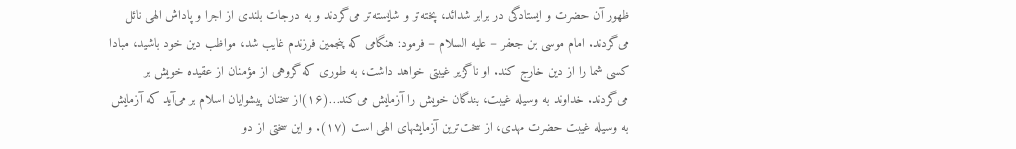ظهور آن حضرت و ایستادگی در برابر شدائد، پخته‌تر و شایسته‌تر می‌گردند و به درجات بلندی از اجرا و پاداش الهی نائل می‌گردند. امام موسی بن جعفر – علیه السلام – فرمود: هنگامی که پنجمین فرزندم غایب شد، مواظب دین خود باشید، مبادا کسی شما را از دین خارج کند. او ناگزیر غیبتی خواهد داشت، به طوری که گروهی از مؤمنان از عقیده خویش بر می‌گردند. خداوند به وسیله غیبت، بندگان خویش را آزمایش می‌کند…(۱۶)از سخنان پیشوایان اسلام بر می‌آید که آزمایش به وسیله غیبت حضرت مهدی، از سخت‌ترین آزمایشهای الهی است (۱۷). و این سختی از دو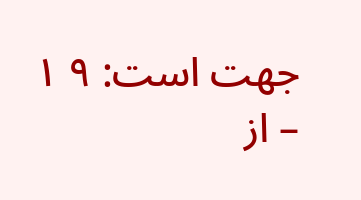جهت است: ۹ ۱ – از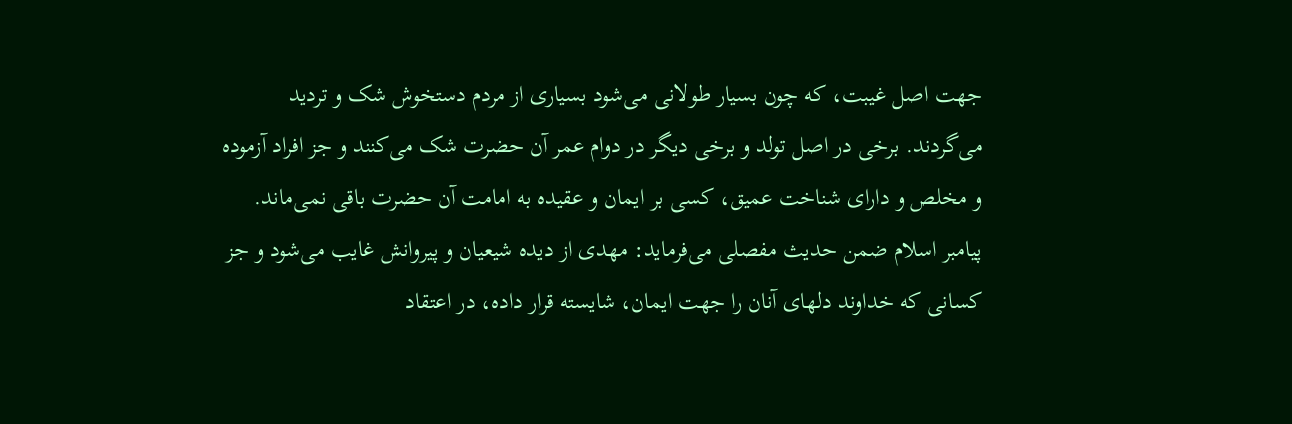جهت اصل غیبت، که چون بسیار طولانی می‌شود بسیاری از مردم دستخوش شک و تردید می‌گردند. برخی در اصل تولد و برخی دیگر در دوام عمر آن حضرت شک می‌کنند و جز افراد آزموده و مخلص و دارای شناخت عمیق، کسی بر ایمان و عقیده به امامت آن حضرت باقی نمی‌ماند. پیامبر اسلام ضمن حدیث مفصلی می‌فرماید: مهدی از دیده شیعیان و پیروانش غایب می‌شود و جز کسانی که خداوند دلهای آنان را جهت ایمان، شایسته قرار داده، در اعتقاد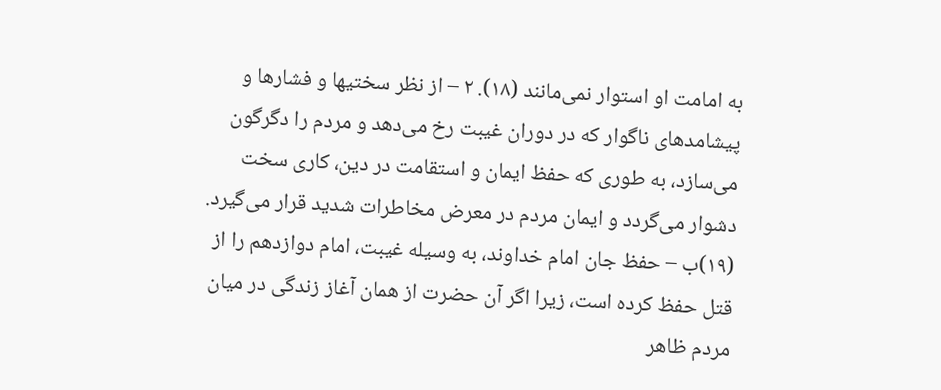به امامت او استوار نمی‌مانند (۱۸). ۲ – از نظر سختیها و فشارها و پیشامدهای ناگوار که در دوران غیبت رخ می‌دهد و مردم را دگرگون می‌سازد، به طوری که حفظ ایمان و استقامت در دین، کاری سخت دشوار می‌گردد و ایمان مردم در معرض مخاطرات شدید قرار می‌گیرد. (۱۹)ب – حفظ جان امام خداوند، به وسیله غیبت، امام دوازدهم را از قتل حفظ کرده است، زیرا اگر آن حضرت از همان آغاز زندگی در میان مردم ظاهر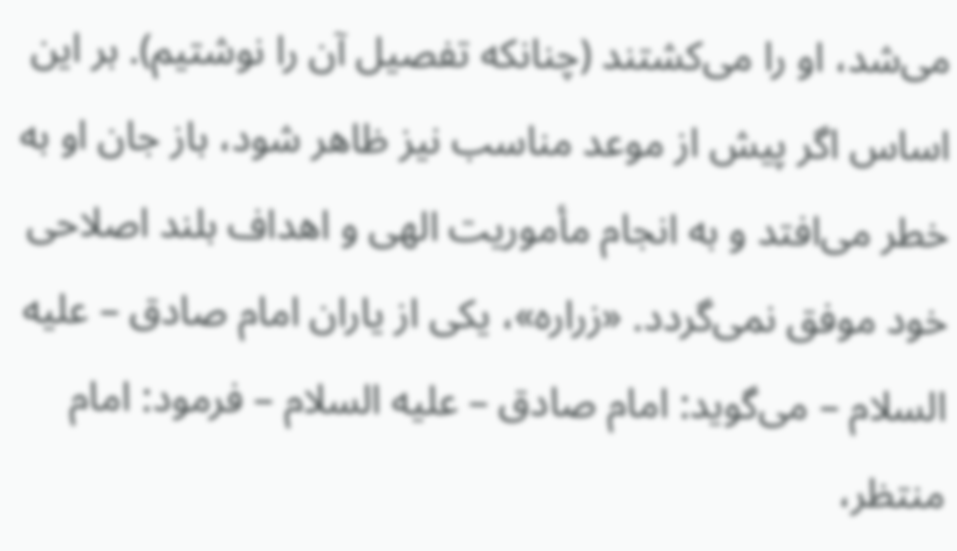می‌شد، او را می‌کشتند (چنانکه تفصیل آن را نوشتیم). بر این اساس اگر پیش از موعد مناسب نیز ظاهر شود، باز جان او به خطر می‌افتد و به انجام مأموریت الهی و اهداف بلند اصلاحی خود موفق نمی‌گردد. «زراره»، یکی از یاران امام صادق – علیه السلام – می‌گوید: امام صادق – علیه السلام – فرمود: امام منتظر،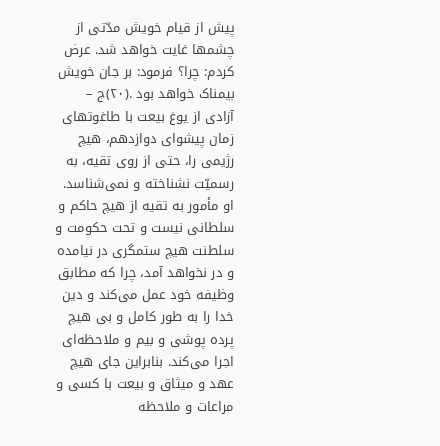پیش از قیام خویش مدّتی از چشمها غایت خواهد شد. عرض کردم: چرا؟ فرمود: بر جان خویش بیمناک خواهد بود .(۲۰)ج – آزادی از یوغ بیعت با طاغوتهای زمان پیشوای دوازدهم، هیچ رژیمی را، حتی از روی تقیه، به رسمیّت نشناخته و نمی‌شناسد. او مأمور به تقیه از هیچ حاکم و سلطانی نیست و تحت حکومت و سلطنت هیچ ستمگری در نیامده و در نخواهد آمد، چرا که مطابق وظیفه خود عمل می‌کند و دین خدا را به طور کامل و بی هیچ پرده پوشی و بیم و ملاحظه‌ای اجرا می‌کند. بنابراین جای هیچ عهد و میثاق و بیعت با کسی و مراعات و ملاحظه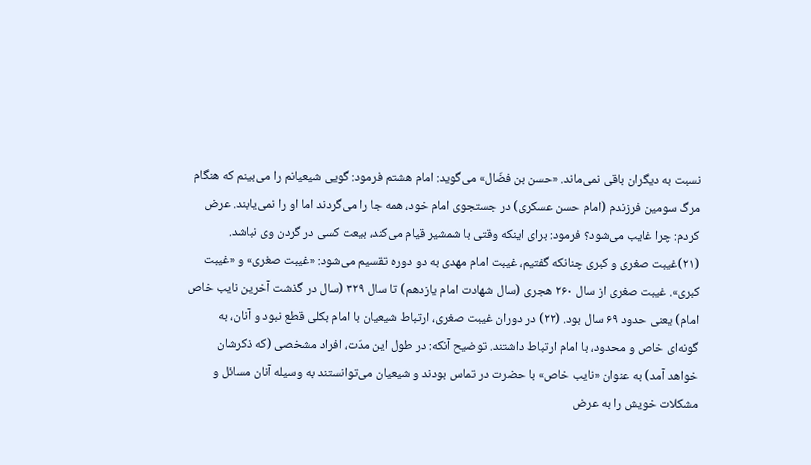نسبت به دیگران باقی نمی‌ماند. «حسن بن فضّال» می‌گوید: امام هشتم فرمود: گویی شیعیانم را می‌بینم که هنگام مرگ سومین فرزندم (امام حسن عسکری) در جستجوی امام خود، همه جا را می‌گردند اما او را نمی‌یابند. عرض کردم: چرا غایب می‌شود؟ فرمود: برای اینکه وقتی با شمشیر قیام می‌کند، بیعت کسی در گردن وی نباشد. (۲۱)غیبت صغری و کبری چنانکه گفتیم، غیبت امام مهدی به دو دوره تقسیم می‌شود: «غیبت صغری» و «غیبت کبری». غیبت صغری از سال ۲۶۰ هجری (سال شهادت امام یازدهم) تا سال ۳۲۹ (سال در گذشت آخرین نایب خاص امام) یعنی حدود ۶۹ سال بود. (۲۲) در دوران غیبت صغری، ارتباط شیعیان با امام بکلی قطع نبود و آنان، به گونه‌ای خاص و محدود، با امام ارتباط داشتند. توضیح آنکه: در طول این مدّت، افراد مشخصی (که ذکرشان خواهد آمد) به عنوان «نایب خاص» با حضرت در تماس بودند و شیعیان می‌توانستند به وسیله آنان مسائل و مشکلات خویش را به عرض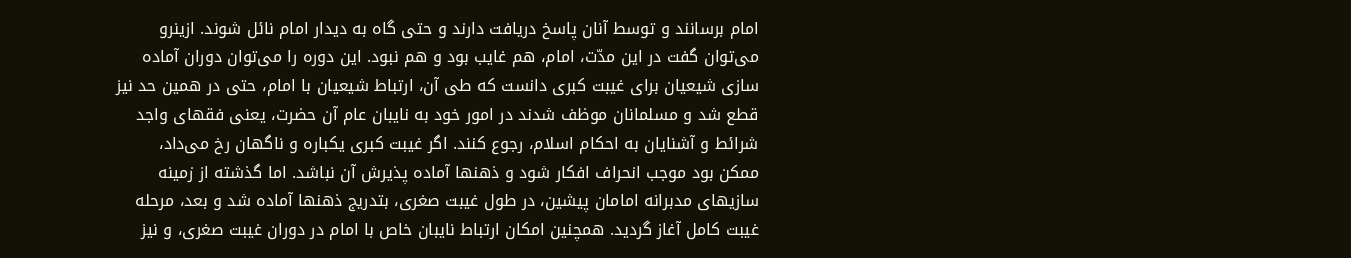امام برسانند و توسط آنان پاسخ دریافت دارند و حتی گاه به دیدار امام نائل شوند. ازینرو می‌توان گفت در این مدّت، امام، هم غایب بود و هم نبود. این دوره را می‌توان دوران آماده سازی شیعیان برای غیبت کبری دانست که طی آن، ارتباط شیعیان با امام، حتی در همین حد نیز قطع شد و مسلمانان موظف شدند در امور خود به نایبان عام آن حضرت، یعنی فقهای واجد شرائط و آشنایان به احکام اسلام، رجوع کنند. اگر غیبت کبری یکباره و ناگهان رخ می‌داد، ممکن بود موجب انحراف افکار شود و ذهنها آماده پذیرش آن نباشد. اما گذشته از زمینه سازیهای مدبرانه امامان پیشین، در طول غیبت صغری، بتدریج ذهنها آماده شد و بعد، مرحله غیبت کامل آغاز گردید. همچنین امکان ارتباط نایبان خاص با امام در دوران غیبت صغری، و نیز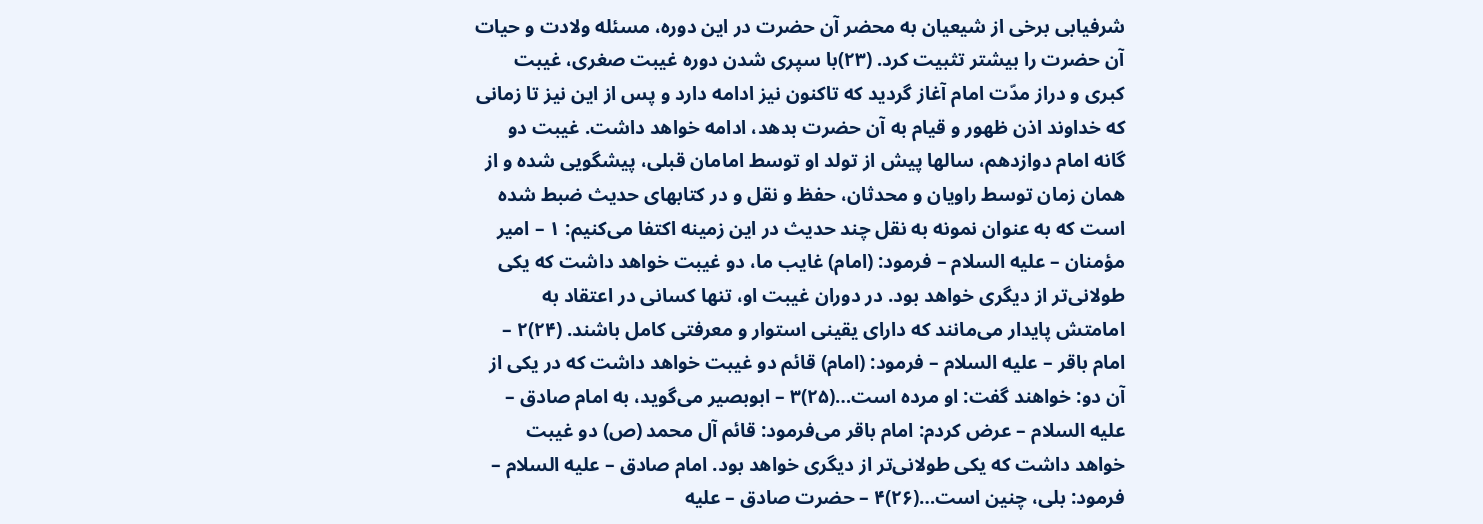شرفیابی برخی از شیعیان به محضر آن حضرت در این دوره، مسئله ولادت و حیات آن حضرت را بیشتر تثبیت کرد. (۲۳)با سپری شدن دوره غیبت صغری، غیبت کبری و دراز مدّت امام آغاز گردید که تاکنون نیز ادامه دارد و پس از این نیز تا زمانی که خداوند اذن ظهور و قیام به آن حضرت بدهد، ادامه خواهد داشت. غیبت دو گانه امام دوازدهم، سالها پیش از تولد او توسط امامان قبلی، پیشگویی شده و از همان زمان توسط راویان و محدثان، حفظ و نقل و در کتابهای حدیث ضبط شده است که به عنوان نمونه به نقل چند حدیث در این زمینه اکتفا می‌کنیم: ۱ – امیر مؤمنان – علیه السلام – فرمود: (امام) غایب ما، دو غیبت خواهد داشت که یکی طولانی‌تر از دیگری خواهد بود. در دوران غیبت او، تنها کسانی در اعتقاد به امامتش پایدار می‌مانند که دارای یقینی استوار و معرفتی کامل باشند. (۲۴)۲ – امام باقر – علیه السلام – فرمود: (امام) قائم دو غیبت خواهد داشت که در یکی از آن دو: خواهند گفت: او مرده است…(۲۵)۳ – ابوبصیر می‌گوید، به امام صادق – علیه السلام – عرض کردم: امام باقر می‌فرمود: قائم آل محمد (ص) دو غیبت خواهد داشت که یکی طولانی‌تر از دیگری خواهد بود. امام صادق – علیه السلام – فرمود: بلی، چنین است…(۲۶)۴ – حضرت صادق – علیه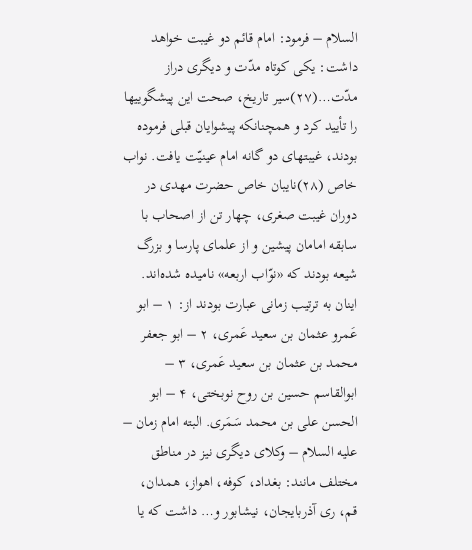السلام – فرمود: امام قائم دو غیبت خواهد داشت: یکی کوتاه مدّت و دیگری دراز مدّت…(۲۷)سیر تاریخ، صحت این پیشگوییها را تأیید کرد و همچنانکه پیشوایان قبلی فرموده بودند، غیبتهای دو گانه امام عینیّت یافت. نواب خاص (۲۸)نایبان خاص حضرت مهدی در دوران غیبت صغری، چهار تن از اصحاب با سابقه امامان پیشین و از علمای پارسا و بزرگ شیعه بودند که «نوّاب اربعه» نامیده شده‌اند. اینان به ترتیب زمانی عبارت بودند از: ۱ – ابو عَمرو عثمان بن سعید عَمری، ۲ – ابو جعفر محمد بن عثمان بن سعید عَمری، ۳ – ابوالقاسم حسین بن روح نوبختی، ۴ – ابو الحسن علی بن محمد سَمَری. البته امام زمان – علیه السلام – وکلای دیگری نیز در مناطق مختلف مانند: بغداد، کوفه، اهواز، همدان، قم، ری آذربایجان، نیشابور و… داشت که یا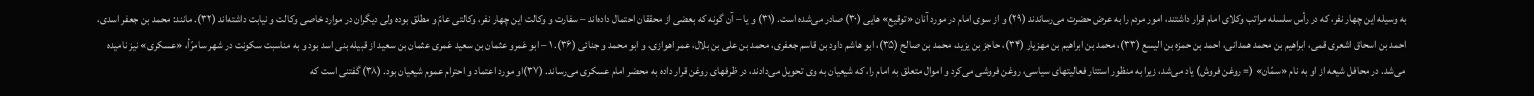به وسیله این چهار نفر، که در رأس سلسله مراتب وکلای امام قرار داشتند، امور مردم را به عرض حضرت می‌رساندند (۲۹) و از سوی امام در مورد آنان «توقیع» هایی (۳۰) صادر می‌شده است. (۳۱) و یا – آن گونه که بعضی از محققان احتمال داده‌اند – سفارت و وکالت این چهار نفر، وکالتی عامّ و مطلق بوده ولی دیگران در موارد خاصی وکالت و نیابت داشته‌اند (۳۲). مانند: محمد بن جعفر اسدی، احمد بن اسحاق اشعری قمی، ابراهیم بن محمد همدانی، احمد بن حمزه بن الیسع (۳۳)، محمد بن ابراهیم بن مهزیار (۳۴)، حاجز بن یزید، محمد بن صالح (۳۵)، ابو هاشم داود بن قاسم جعفری، محمد بن علی بن بلال، عمر اهوازی، و ابو محمد و جنائی (۳۶). ۱ – ابو عَمرو عثمان بن سعید عَمری عثمان بن سعید از قبیله بنی اسد بود و به مناسبت سکونت در شهر سامرّأ، «عسکری» نیز نامیده می‌شد. در محافل شیعه از او به نام «سمّان» (= روغن فروش) یاد می‌شد، زیرا به منظور استتار فعالیتهای سیاسی، روغن فروشی می‌کرد و اموال متعلق به امام را، که شیعیان به وی تحویل می‌دادند، در ظرفهای روغن قرار داده به محضر امام عسکری می‌رساند. (۳۷)او مورد اعتماد و احترام عموم شیعیان بود. (۳۸) گفتنی است که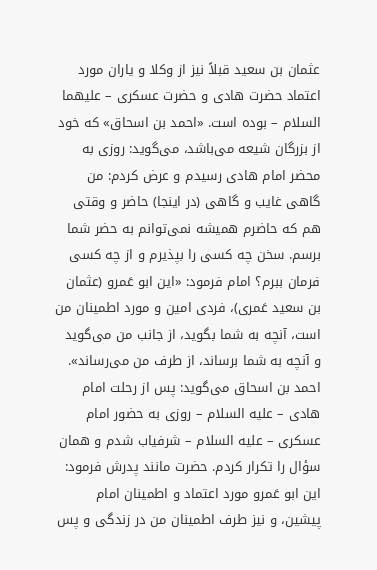عثمان بن سعید قبلاً نیز از وکلا و یاران مورد اعتماد حضرت هادی و حضرت عسکری – علیهما السلام – بوده است. «احمد بن اسحاق» که خود از بزرگان شیعه می‌باشد، می‌گوید: روزی به محضر امام هادی رسیدم و عرض کردم: من گاهی غایب و گاهی (در اینجا) حاضر و وقتی هم که حاضرم همیشه نمی‌توانم به حضر شما برسم. سخن چه کسی را بپذیرم و از چه کسی فرمان ببرم؟ امام فرمود: «این ابو عَمرو (عثمان بن سعید عَمری)، فردی امین و مورد اطمینان من است، آنچه به شما بگوید، از جانب من می‌گوید و آنچه به شما برساند، از طرف من می‌رساند». احمد بن اسحاق می‌گوید: پس از رحلت امام هادی – علیه السلام – روزی به حضور امام عسکری – علیه السلام – شرفیاب شدم و همان سؤال را تکرار کردم. حضرت مانند پدرش فرمود: این ابو عَمرو مورد اعتماد و اطمینان امام پیشین، و نیز طرف اطمینان من در زندگی و پس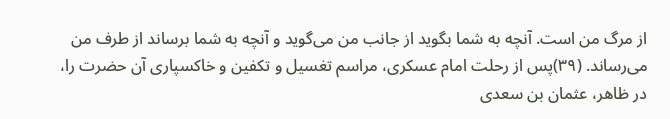از مرگ من است. آنچه به شما بگوید از جانب من می‌گوید و آنچه به شما برساند از طرف من می‌رساند. (۳۹)پس از رحلت امام عسکری، مراسم تغسیل و تکفین و خاکسپاری آن حضرت را، در ظاهر، عثمان بن سعدی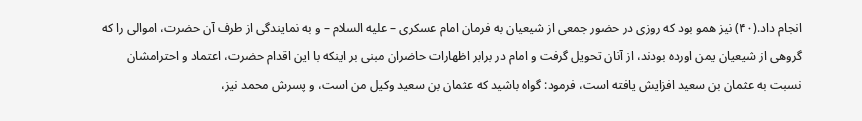انجام داد.(۴۰) نیز همو بود که روزی در حضور جمعی از شیعیان به فرمان امام عسکری – علیه السلام – و به نمایندگی از طرف آن حضرت، اموالی را که گروهی از شیعیان یمن اورده بودند، از آنان تحویل گرفت و امام در برابر اظهارات حاضران مبنی بر اینکه با این اقدام حضرت، اعتماد و احترامشان نسبت به عثمان بن سعید افزایش یافته است، فرمود: گواه باشید که عثمان بن سعید وکیل من است، و پسرش محمد نیز،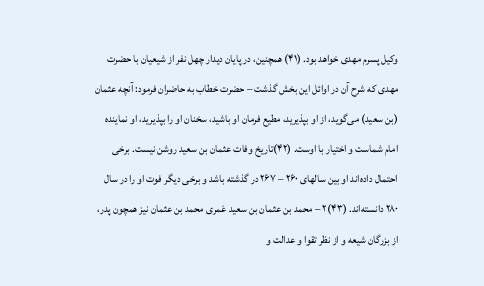وکیل پسرم مهدی خواهد بود. (۴۱) همچنین، در پایان دیدار چهل نفر از شیعیان با حضرت مهدی که شرح آن در اوائل این بخش گذشت – حضرت خطاب به حاضران فرمود: آنچه عثمان (بن سعید) می‌گوید، از او بپذیرید، مطیع فرمان او باشید، سخنان او را بپذیرید، او نماینده امام شماست و اختیار با اوست. (۴۲)تاریخ وفات عثمان بن سعید روشن نیست. برخی احتمال داده‌اند او بین سالهای ۲۶۰ – ۲۶۷ در گذشته باشد و برخی دیگر فوت او را در سال ۲۸۰ دانسته‌اند. (۴۳)۲ – محمد بن عثمان بن سعید عَمری محمد بن عثمان نیز همچون پدر، از بزرگان شیعه و از نظر تقوا و عدالت و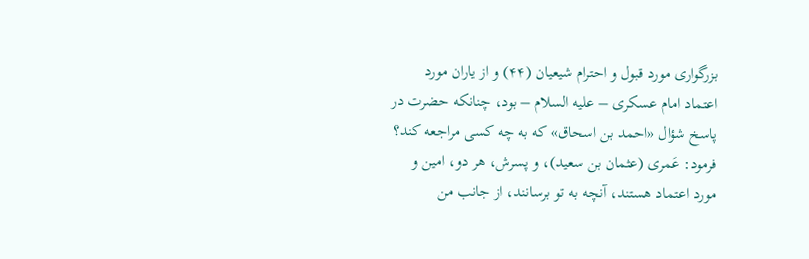بزرگواری مورد قبول و احترام شیعیان (۴۴) و از یاران مورد اعتماد امام عسکری – علیه السلام – بود، چنانکه حضرت در پاسخ شؤال «احمد بن اسحاق» که به چه کسی مراجعه کند؟ فرمود: عَمری (عثمان بن سعید)، و پسرش، هر دو، امین و مورد اعتماد هستند، آنچه به تو برسانند، از جانب من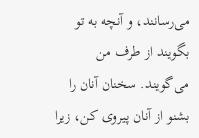می‌رسانند، و آنچه به تو بگویند از طرف من می‌گویند. سخنان آنان را بشنو از آنان پیروی کن، زیرا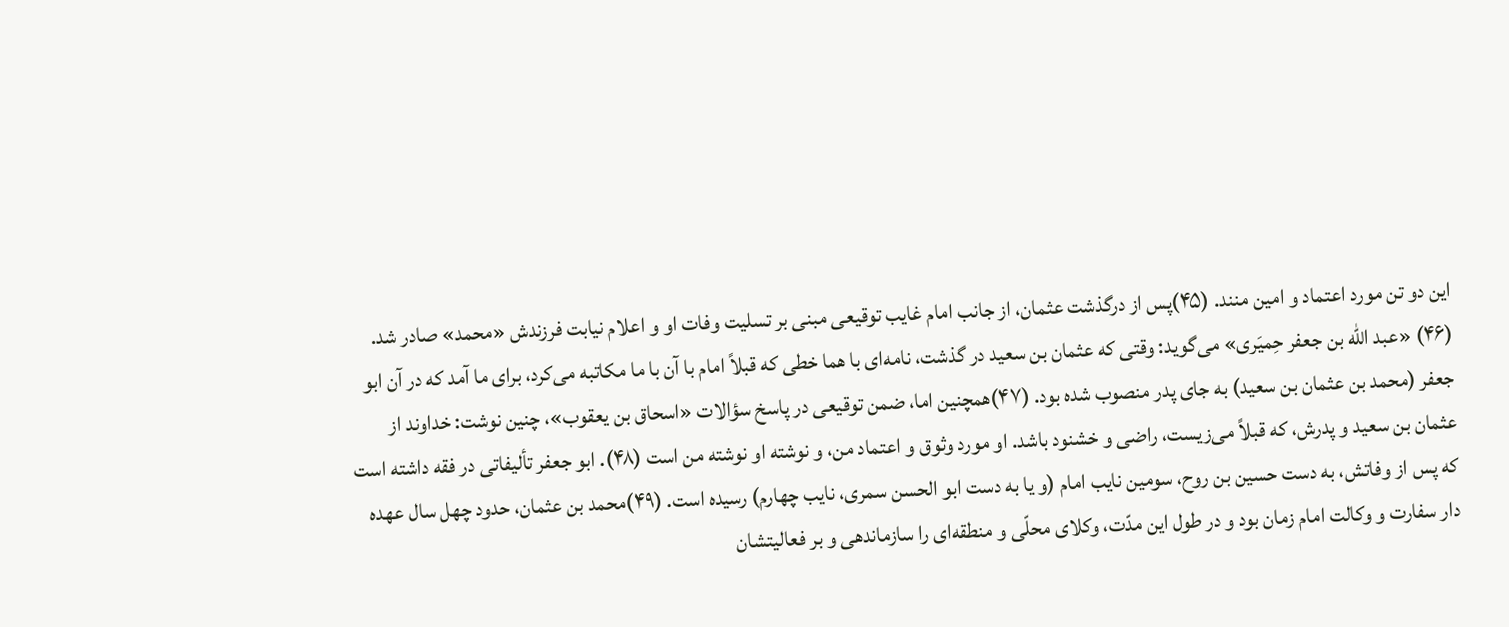این دو تن مورد اعتماد و امین منند. (۴۵)پس از درگذشت عثمان، از جانب امام غایب توقیعی مبنی بر تسلیت وفات او و اعلام نیابت فرزندش «محمد» صادر شد. (۴۶) «عبد الله بن جعفر حِمیَری» می‌گوید: وقتی که عثمان بن سعید در گذشت، نامه‌ای با هما خطی که قبلاً امام با آن با ما مکاتبه می‌کرد، برای ما آمد که در آن ابو جعفر (محمد بن عثمان بن سعید) به جای پدر منصوب شده بود. (۴۷)همچنین اما، ضمن توقیعی در پاسخ سؤالات «اسحاق بن یعقوب»، چنین نوشت: خداوند از عثمان بن سعید و پدرش، که قبلاً می‌زیست، راضی و خشنود باشد. او مورد وثوق و اعتماد من، و نوشته او نوشته من است (۴۸). ابو جعفر تألیفاتی در فقه داشته است که پس از وفاتش، به دست حسین بن روح، سومین نایب امام (و یا به دست ابو الحسن سمری، نایب چهارم) رسیده است. (۴۹)محمد بن عثمان، حدود چهل سال عهده دار سفارت و وکالت امام زمان بود و در طول این مدّت، وکلای محلّی و منطقه‌ای را سازماندهی و بر فعالیتشان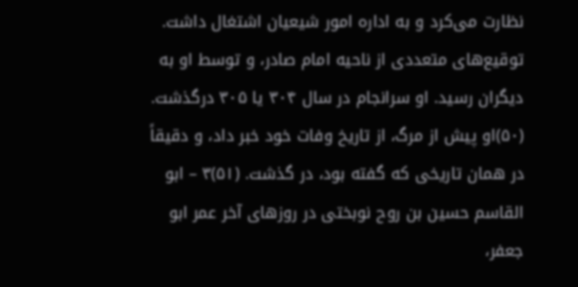نظارت می‌کرد و به اداره امور شیعیان اشتغال داشت. توقیع‌های متعددی از ناحیه امام صادر، و توسط او به دیگران رسید. او سرانجام در سال ۳۰۴ یا ۳۰۵ درگذشت. (۵۰)او پیش از مرگ، از تاریخ وفات خود خبر داد، و دقیقاً در همان تاریخی که گفته بود، در گذشت. (۵۱)۳ – ابو القاسم حسین بن روح نوبختی در روزهای آخر عمر ابو جعفر،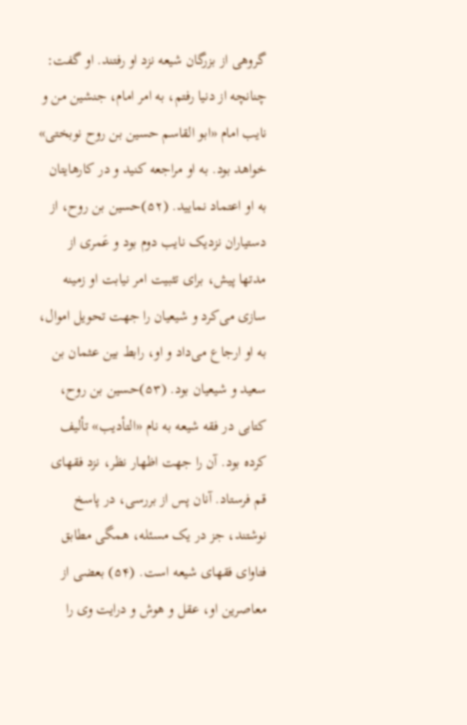گروهی از بزرگان شیعه نزد او رفتند. او گفت: چنانچه از دنیا رفتم، به امر امام، جنشین من و نایب امام «ابو القاسم حسین بن روح نوبختی» خواهد بود. به او مراجعه کنید و در کارهایتان به او اعتماد نمایید. (۵۲)حسین بن روح، از دستیاران نزدیک نایب دوم بود و عَمری از مدتها پیش، برای تثبیت امر نیابت او زمینه سازی می‌کرد و شیعیان را جهت تحویل اموال، به او ارجاع می‌داد و او، رابط بین عثمان بن سعید و شیعیان بود. (۵۳)حسین بن روح، کتابی در فقه شیعه به نام «التأدیب» تألیف کرده بود. آن را جهت اظهار نظر، نزد فقهای قم فرستاد. آنان پس از بررسی، در پاسخ نوشتند، جز در یک مسئله، همگی مطابق فتاوای فقهای شیعه است. (۵۴) بعضی از معاصرین او، عقل و هوش و درایت وی را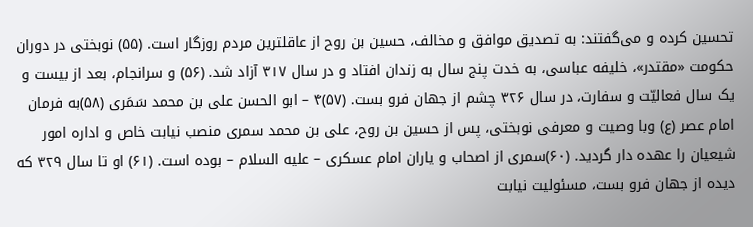تحسین کرده و می‌گفتند: به تصدیق موافق و مخالف، حسین بن روح از عاقلترین مردم روزگار است. (۵۵) نوبختی در دوران حکومت «مقتدر»، خلیفه عباسی، به خدت پنج سال به زندان افتاد و در سال ۳۱۷ آزاد شد. (۵۶) و سرانجام، بعد از بیست و یک سال فعالیّت و سفارت، در سال ۳۲۶ چشم از جهان فرو بست. (۵۷)۴ – ابو الحسن علی بن محمد سَمَری (۵۸)به فرمان امام عصر (ع) وبا وصیت و معرفی نوبختی، پس از حسین بن روح، علی بن محمد سمری منصب نیابت خاص و اداره امور شیعیان را عهده دار گردید. (۶۰)سمری از اصحاب و یاران امام عسکری – علیه السلام – بوده است. (۶۱) او تا سال ۳۲۹ که دیده از جهان فرو بست، مسئولیت نیابت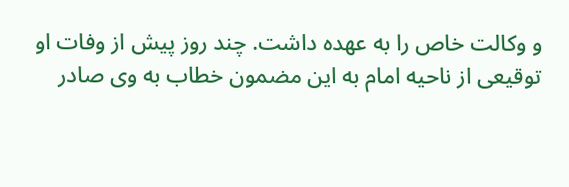و وکالت خاص را به عهده داشت. چند روز پیش از وفات او توقیعی از ناحیه امام به این مضمون خطاب به وی صادر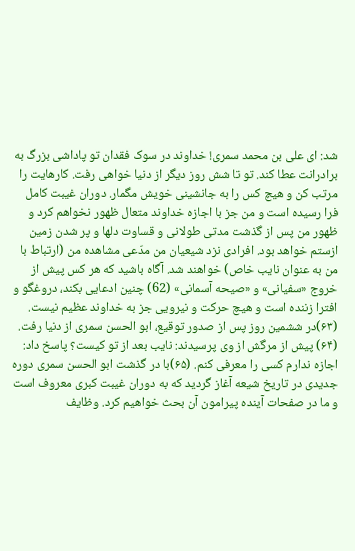شد: ای علی بن محمد سمری! خداوند در سوک فقدان تو پاداشی بزرگ به برادرانت عطا کند. تو تا شش روز دیگر از دنیا خواهی رفت. کارهایت را مرتب کن و هیچ کس را به جانشینی خویش مگمار. دوران غیبت کامل فرا رسیده است و من جز با اجازه خداوند متعال ظهور نخواهم کرد و ظهور من پس از گذشت مدتی طولانی و قساوت دلها و پر شدن زمین ازستم خواهد بود. افرادی نزد شیعیان من مدّعی مشاهده من (ارتباط با من به عنوان نایب خاص) خواهند شد. آگاه باشید که هر کس پیش از خروج «سفیانی» و «صیحه آسمانی» (62) چنین ادعایی بکند، دروغگو و افترا زننده است و هیچ حرکت و نیرویی جز به خداوند عظیم نیست. (۶۳)در ششمین روز پس از صدور توقیع، ابو الحسن سمری از دنیا رفت. (۶۴) پیش از مرگش از وی پرسیدند: نایب بعد از تو کیست؟ پاسخ داد: اجازه ندارم کسی را معرفی کنم. (۶۵)با در گذشت ابو الحسن سمری دوره جدیدی در تاریخ شیعه آغاز گردید که به دوران غیبت کبری معروف است و ما در صفحات آینده پیرامون آن بحث خواهیم کرد. وظایف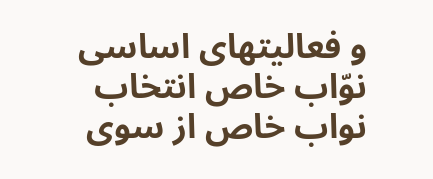و فعالیتهای اساسی نوّاب خاص انتخاب نواب خاص از سوی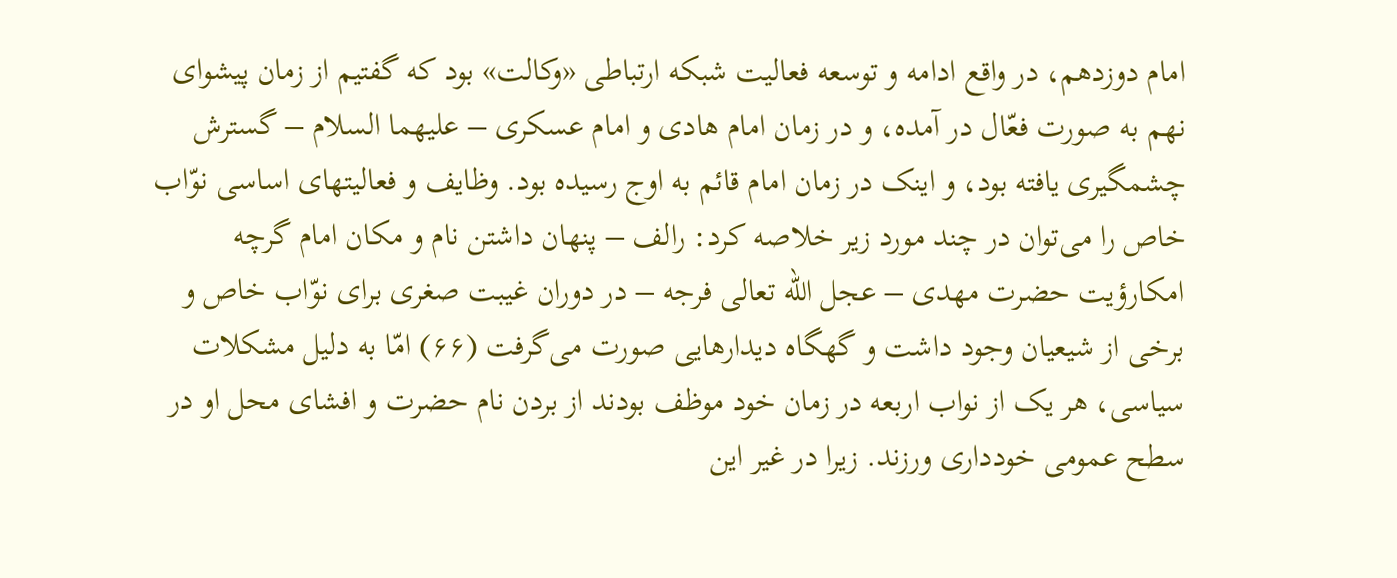امام دوزدهم، در واقع ادامه و توسعه فعالیت شبکه ارتباطی «وکالت» بود که گفتیم از زمان پیشوای نهم به صورت فعّال در آمده، و در زمان امام هادی و امام عسکری – علیهما السلام – گسترش چشمگیری یافته بود، و اینک در زمان امام قائم به اوج رسیده بود. وظایف و فعالیتهای اساسی نوّاب خاص را می‌توان در چند مورد زیر خلاصه کرد: رالف – پنهان داشتن نام و مکان امام گرچه امکارؤیت حضرت مهدی – عجل الله تعالی فرجه – در دوران غیبت صغری برای نوّاب خاص و برخی از شیعیان وجود داشت و گهگاه دیدارهایی صورت می‌گرفت (۶۶) امّا به دلیل مشکلات سیاسی، هر یک از نواب اربعه در زمان خود موظف بودند از بردن نام حضرت و افشای محل او در سطح عمومی خودداری ورزند. زیرا در غیر این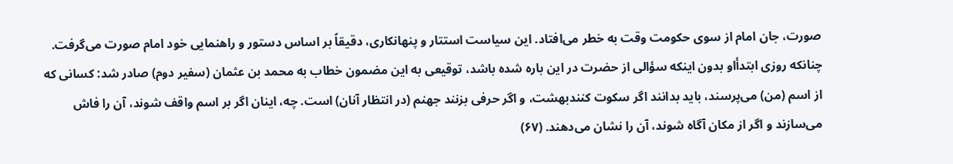صورت، جان امام از سوی حکومت وقت به خطر می‌افتاد. این سیاست استتار و پنهانکاری، دقیقاً بر اساس دستور و راهنمایی خود امام صورت می‌گرفت. چنانکه روزی ابتدأاو بدون اینکه سؤالی از حضرت در این باره شده باشد، توقیعی به این مضمون خطاب به محمد بن عثمان (سفیر دوم) صادر شد: کسانی که از اسم (من) می‌پرسند، باید بدانند اگر سکوت کنندبهشت، و اگر حرفی بزنند جهنم (در انتظار آنان) است. چه، اینان اگر بر اسم واقف شوند، آن را فاش می‌سازند و اگر از مکان آگاه شوند، آن را نشان می‌دهند. (۶۷)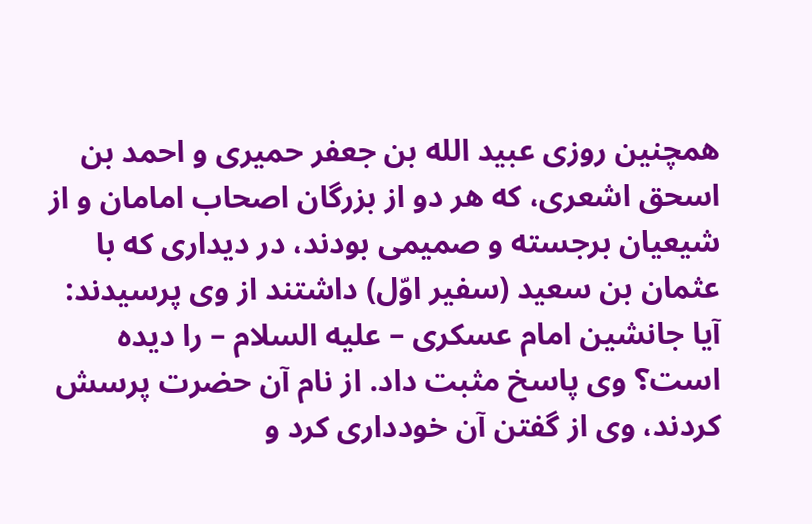همچنین روزی عبید الله بن جعفر حمیری و احمد بن اسحق اشعری، که هر دو از بزرگان اصحاب امامان و از شیعیان برجسته و صمیمی بودند، در دیداری که با عثمان بن سعید (سفیر اوّل) داشتند از وی پرسیدند: آیا جانشین امام عسکری – علیه السلام – را دیده است؟ وی پاسخ مثبت داد. از نام آن حضرت پرسش کردند، وی از گفتن آن خودداری کرد و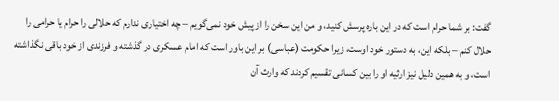گفت: بر شما حرام است که در این باره پرسش کنید، و من این سخن را از پیش خود نمی‌گویم – چه اختیاری ندارم که حلالی را حرام یا حرامی را حلال کنم – بلکه این، به دستور خود اوست، زیرا حکومت (عباسی) بر این باور است که امام عسکری در گذشته و فرزندی از خود باقی نگذاشته است، و به همین دلیل نیز ارثیه او را بین کسانی تقسیم کردند که وارث آن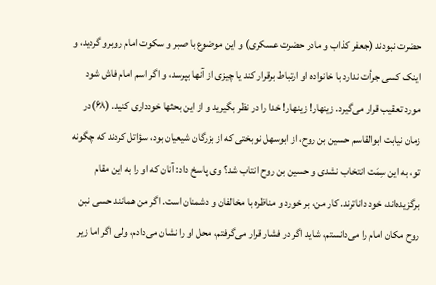حضرت نبودند (جعفر کذاب و مادر حضرت عسکری) و این موضوع با صبر و سکوت امام روبرو گردید، و اینک کسی جرأت ندارد با خانواده او ارتباط برقرار کند یا چیزی از آنها بپرسد، و اگر اسم امام فاش شود مورد تعقیب قرار می‌گیرد. زینهار! زینهار! خدا را در نظر بگیرید و از این بحثها خودداری کنید. (۶۸)در زمان نیابت ابوالقاسم حسین بن روح، از ابوسهل نوبختی که از بزرگان شیعیان بود، سؤاتل کردند که چگونه تو، به این سِمَت انتخاب نشدی و حسین بن روح انتاب شد؟ وی پاسخ داد: آنان که او را به این مقام برگزیده‌اند، خود داناترند. کار من، بر خورد و مناظره با مخالفان و دشمنان است. اگر من همانند حسی نبن روح مکان امام را می‌دانستم، شاید اگر در فشار قرار می‌گرفتم، محل او را نشان می‌دادم، ولی اگر اما زیر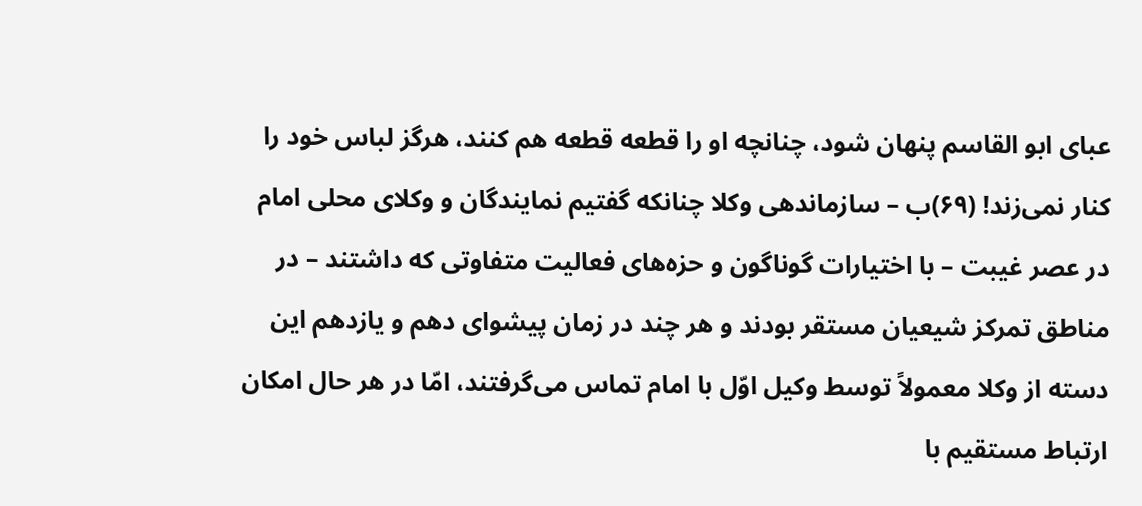عبای ابو القاسم پنهان شود، چنانچه او را قطعه قطعه هم کنند، هرگز لباس خود را کنار نمی‌زند! (۶۹)ب – سازماندهی وکلا چنانکه گفتیم نمایندگان و وکلای محلی امام در عصر غیبت – با اختیارات گوناگون و حزه‌های فعالیت متفاوتی که داشتند – در مناطق تمرکز شیعیان مستقر بودند و هر چند در زمان پیشوای دهم و یازدهم این دسته از وکلا معمولاً توسط وکیل اوّل با امام تماس می‌گرفتند، امّا در هر حال امکان ارتباط مستقیم با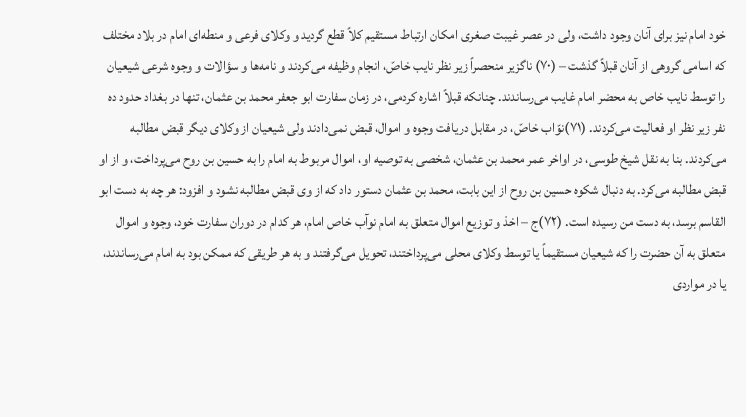خود امام نیز برای آنان وجود داشت، ولی در عصر غیبت صغری امکان ارتباط مستقیم کلاً قطع گردید و وکلای فرعی و منطه‌ای امام در بلاد مختلف که اسامی گروهی از آنان قبلاً گذشت – (۷۰) ناگزیر منحصراً زیر نظر نایب خاصّ، انجام وظیفه می‌کردند و نامه‌ها و سؤالات و وجوه شرعی شیعیان را توسط نایب خاص به محضر امام غایب می‌رساندند. چنانکه قبلاً اشاره کردمی، در زمان سفارت ابو جعفر محمد بن عثمان، تنها در بغداد حدود ده نفر زیر نظر او فعالیت می‌کردند. (۷۱)نوّاب خاصّ، در مقابل دریافت وجوه و اموال، قبض نمی‌دادند ولی شیعیان از وکلای دیگر قبض مطالبه می‌کردند. بنا به نقل شیخ طوسی، در اواخر عمر محمد بن عثمان، شخصی به توصیه او، اموال مربوط به امام را به حسین بن روح می‌پرداخت، و از او قبض مطالبه می‌کرد. به دنبال شکوه حسین بن روح از این بابت، محمد بن عثمان دستور داد که از وی قبض مطالبه نشود و افزود: هر چه به دست ابو القاسم برسد، به دست من رسیده است. (۷۲)ج – اخذ و توزیع اموال متعلق به امام نوآب خاص امام، هر کدام در دوران سفارت خود، وجوه و اموال متعلق به آن حضرت را که شیعیان مستقیماً یا توسط وکلای محلی می‌پرداختند، تحویل می‌گرفتند و به هر طریقی که ممکن بود به امام می‌رساندند، یا در مواردی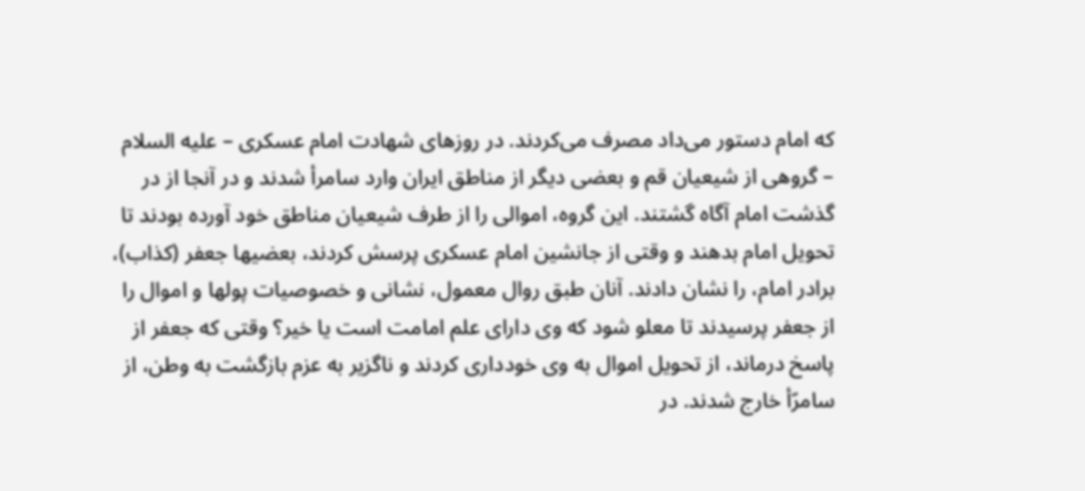که امام دستور می‌داد مصرف می‌کردند. در روزهای شهادت امام عسکری – علیه السلام – گروهی از شیعیان قم و بعضی دیگر از مناطق ایران وارد سامرأ شدند و در آنجا از در گذشت امام آگاه گشتند. این گروه، اموالی را از طرف شیعیان مناطق خود آورده بودند تا تحویل امام بدهند و وقتی از جانشین امام عسکری پرسش کردند، بعضیها جعفر (کذاب)، برادر امام، را نشان دادند. آنان طبق روال معمول، نشانی و خصوصیات پولها و اموال را از جعفر پرسیدند تا معلو شود که وی دارای علم امامت است یا خیر؟ وقتی که جعفر از پاسخ درماند، از تحویل اموال به وی خودداری کردند و ناگزیر به عزم بازگشت به وطن، از سامرّأ خارج شدند. در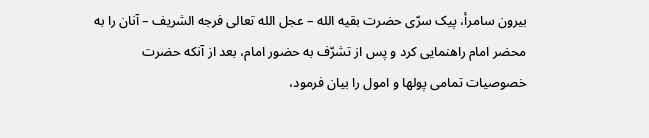بیرون سامرأ، پیک سرّی حضرت بقیه الله – عجل الله تعالی فرجه الشریف – آنان را به محضر امام راهنمایی کرد و پس از تشرّف به حضور امام، بعد از آنکه حضرت خصوصیات تمامی پولها و امول را بیان فرمود،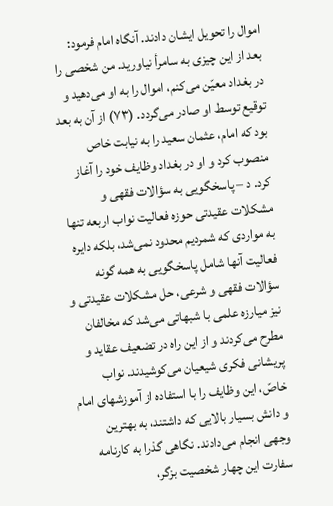اموال را تحویل ایشان دادند. آنگاه امام فرمود: بعد از این چیزی به سامرأ نیاورید. من شخصی را در بغداد معیّن می‌کنم، اموال را به او می‌دهید و توقیع توسط او صادر می‌گردد. (۷۳) از آن به بعد بود که امام، عثمان سعید را به نیابت خاص منصوب کرد و او در بغداد وظایف خود را آغاز کرد. د – پاسخگویی به سؤالات فقهی و مشکلات عقیدتی حوزه فعالیت نواب اربعه تنها به مواردی که شمردیم محدود نمی‌شد، بلکه دایره فعالیت آنها شامل پاسخگویی به همه گونه سؤالات فقهی و شرعی، حل مشکلات عقیدتی و نیز میارزه علمی با شبهاتی می‌شد که مخالفان مطرح می‌کردند و از این راه در تضعیف عقاید و پریشانی فکری شیعیان می‌کوشیدند. نواب خاصّ، این وظایف را با استفاده از آموزشهای امام و دانش بسیار بالایی که داشتند، به بهترین وجهی انجام می‌دادند. نگاهی گذرا به کارنامه سفارت این چهار شخصیت بزگر،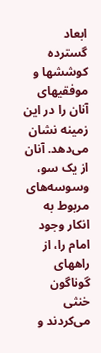ابعاد گسترده کوششها و موفقیهای آنان را در این زمینه نشان می‌دهد. آنان از یک سو، وسوسه‌های مربوط به انکار وجود امام را، از راههای گوناگون خنثی می‌کردند و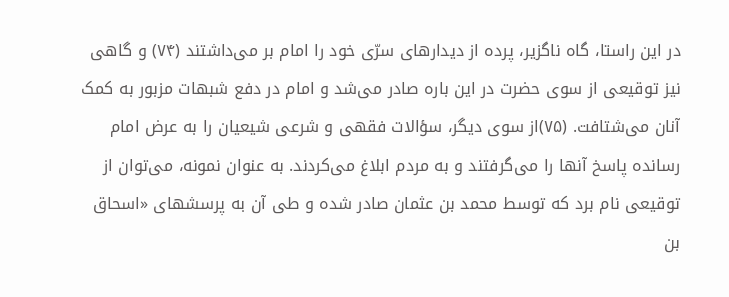در این راستا، گاه ناگزیر، پرده از دیدارهای سرّی خود را امام بر می‌داشتند (۷۴) و گاهی نیز توقیعی از سوی حضرت در این باره صادر می‌شد و امام در دفع شبهات مزبور به کمک آنان می‌شتافت. (۷۵)از سوی دیگر، سؤالات فقهی و شرعی شیعیان را به عرض امام رسانده پاسخ آنها را می‌گرفتند و به مردم ابلاغ می‌کردند. به عنوان نمونه، می‌توان از توقیعی نام برد که توسط محمد بن عثمان صادر شده و طی آن به پرسشهای «اسحاق بن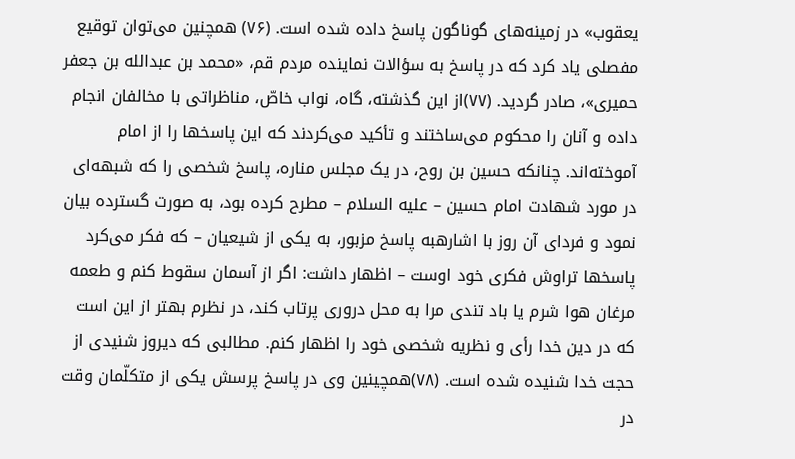یعقوب» در زمینه‌های گوناگون پاسخ داده شده است. (۷۶) همچنین می‌توان توقیع مفصلی یاد کرد که در پاسخ به سؤالات نماینده مردم قم، «محمد بن عبدالله بن جعفر حمیری»، صادر گردید. (۷۷)از این گذشته، گاه، نواب خاصّ، مناظراتی با مخالفان انجام داده و آنان را محکوم می‌ساختند و تأکید می‌کردند که این پاسخها را از امام آموخته‌اند. چنانکه حسین بن روح، در یک مجلس مناره، پاسخ شخصی را که شبهه‌ای در مورد شهادت امام حسین – علیه السلام – مطرح کرده بود، به صورت گسترده بیان نمود و فردای آن روز با اشارهبه پاسخ مزبور، به یکی از شیعیان – که فکر می‌کرد پاسخها تراوش فکری خود اوست – اظهار داشت: اگر از آسمان سقوط کنم و طعمه مرغان هوا شرم یا باد تندی مرا به محل دروری پرتاب کند، در نظرم بهتر از این است که در دین خدا رأی و نظریه شخصی خود را اظهار کنم. مطالبی که دیروز شنیدی از حجت خدا شنیده شده است. (۷۸)همچینین وی در پاسخ پرسش یکی از متکلّمان وقت در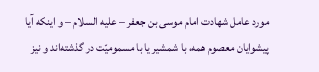مورد عامل شهادت امام موسی بن جعفر – علیه السلام – و اینکه آیا پیشوایان معصوم همه، با شمشیر یا با مسمومیّت در گذشته‌اند و نیز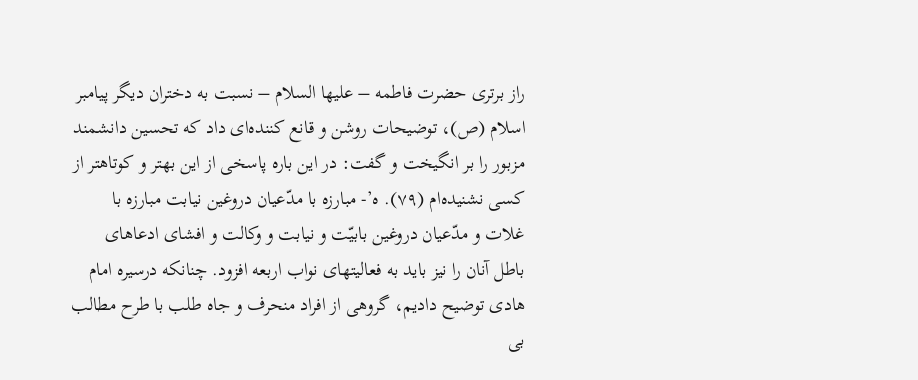راز برتری حضرت فاطمه – علیها السلام – نسبت به دختران دیگر پیامبر اسلام (ص)، توضیحات روشن و قانع کننده‌ای داد که تحسین دانشمند مزبور را بر انگیخت و گفت: در این باره پاسخی از این بهتر و کوتاهتر از کسی نشنیده‌ام (۷۹). ه’- مبارزه با مدّعیان دروغین نیابت مبارزه با غلات و مدّعیان دروغین بابیّت و نیابت و وکالت و افشای ادعاهای باطل آنان را نیز باید به فعالیتهای نواب اربعه افزود. چنانکه درسیره امام هادی توضیح دادیم، گروهی از افراد منحرف و جاه طلب با طرح مطالب بی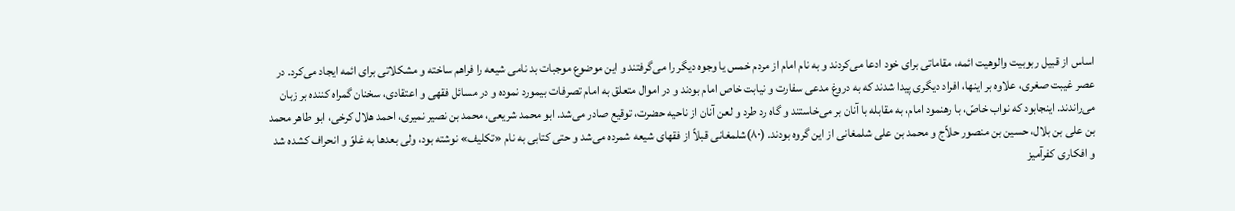اساس از قبیل ربوبیت والوهیت ائمه، مقاماتی برای خود ادعا می‌کردند و به نام امام از مردم خمس یا وجوه دیگر را می‌گرفتند و این موضوع موجبات بد نامی شیعه را فراهم ساخته و مشکلاتی برای ائمه ایجاد می‌کرد. در عصر غیبت صغری، علاوه بر اینها، افراد دیگری پیدا شدند که به دروغ مدعی سفارت و نیابت خاص امام بودند و در اموال متعلق به امام تصرفات بیمورد نموده و در مسائل فقهی و اعتقادی، سخنان گمراه کننده بر زبان می‌راندند. اینجابود که نواب خاصّ، با رهنمود امام، به مقابله با آنان بر می‌خاستند و گاه رد طرد و لعن آنان از ناحیه حضرت، توقیع صادر می‌شد. ابو محمد شریعی، محمد بن نصیر نمیری، احمد هلال کرخی، ابو طاهر محمد بن علی بن بلال، حسین بن منصور حلاّج و محمد بن علی شلمغانی از این گروه بودند. (۸۰)شلمغانی قبلاً از فقهای شیعه شمرده می‌شد و حتی کتابی به نام «تکلیف» نوشته بود، ولی بعدها به غلوّ و انحراف کشده شد و افکاری کفرآمیز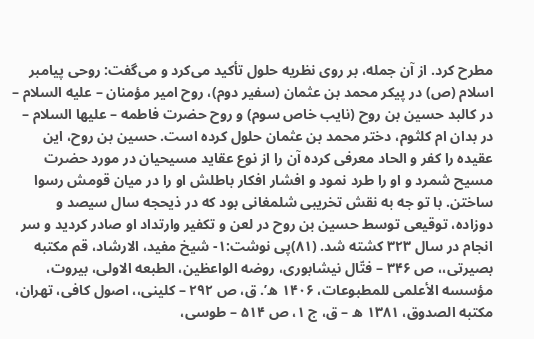مطرح کرد. از آن جمله، بر روی نظریه حلول تأکید می‌کرد و می‌گفت: روحی پیامبر اسلام (ص) در پیکر محمد بن عثمان (سفیر دوم)، روح امیر مؤمنان – علیه السلام – در کالبد حسین بن روح (نایب خاص سوم) و روح حضرت فاطمه – علیها السلام – در بدان ام کلثوم، دختر محمد بن عثمان حلول کرده است. حسین بن روح، این عقیده را کفر و الحاد معرفی کرده آن را از نوع عقاید مسیحیان در مورد حضرت مسیح شمرد و او را طرد نمود و افشار افکار باطلش او را در میان قومش رسوا ساختن. با تو جه به نقش تخریبی شلمغانی بود که در ذیحجه سال سیصد و دوزاده، توقیعی توسط حسین بن روح در لعن و تکفیر وارتداد او صادر کردید و سر انجام در سال ۳۲۳ کشته شد. (۸۱)پی نوشت:۱- شیخ مفید، الارشاد، قم مکتبه بصیرتی،، ص ۳۴۶ – فتّال نیشابوری، روضه الواعظین، الطبعه الاولی، بیروت، مؤسسه الأعلمی للمطبوعات، ۱۴۰۶ ه’. ق، ص ۲۹۲ – کلینی،، اصول کافی، تهران، مکتبه الصدوق، ۱۳۸۱ ه – ق، ج ۱، ص ۵۱۴ – طوسی،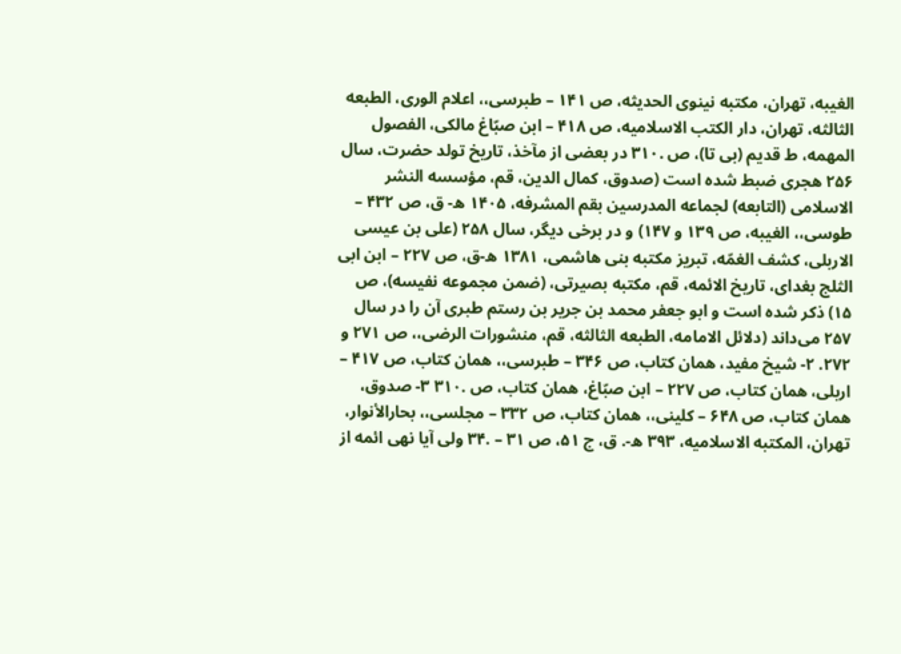الغیبه، تهران، مکتبه نینوی الحدیثه، ص ۱۴۱ – طبرسی،، اعلام الوری، الطبعه الثالثه، تهران، دار الکتب الاسلامیه، ص ۴۱۸ – ابن صبّاغ مالکی، الفصول المهمه، ط قدیم (بی تا)، ص .۳۱۰ در بعضی از مآخذ، تاریخ تولد حضرت، سال ۲۵۶ هجری ضبط شده است (صدوق، کمال الدین، قم، مؤسسه النشر الاسلامی (التابعه) لجماعه المدرسین بقم المشرفه، ۱۴۰۵ ه- ق، ص ۴۳۲ – طوسی،، الغیبه، ص ۱۳۹ و ۱۴۷) و در برخی دیگر، سال ۲۵۸ (علی بن عیسی الاربلی، کشف الغمّه، تبریز مکتبه بنی هاشمی، ۱۳۸۱ ه-ق، ص ۲۲۷ – ابن ابی الثلج بغدای، تاریخ الائمه، قم، مکتبه بصیرتی، (ضمن مجموعه نفیسه)، ص ۱۵) ذکر شده است و ابو جعفر محمد بن جریر بن رستم طبری آن را در سال ۲۵۷ می‌داند (دلائل الامامه، الطبعه الثالثه، قم، منشورات الرضی،، ص ۲۷۱ و ۲۷۲. ۲- شیخ مفید، همان کتاب، ص ۳۴۶ – طبرسی،، همان کتاب، ص ۴۱۷ – اربلی، همان کتاب، ص ۲۲۷ – ابن صبّاغ، همان کتاب، ص .۳۱۰ ۳- صدوق، همان کتاب، ص ۶۴۸ – کلینی،، همان کتاب، ص ۳۳۲ – مجلسی،، بحارالأنوار، تهران، المکتبه الاسلامیه، ۳۹۳ ه-. ق، ج ۵۱، ص ۳۱ – .۳۴ ولی آیا نهی ائمه از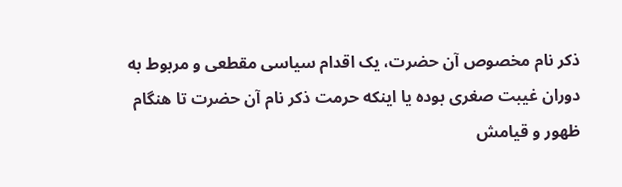ذکر نام مخصوص آن حضرت، یک اقدام سیاسی مقطعی و مربوط به دوران غیبت صغری بوده یا اینکه حرمت ذکر نام آن حضرت تا هنگام ظهور و قیامش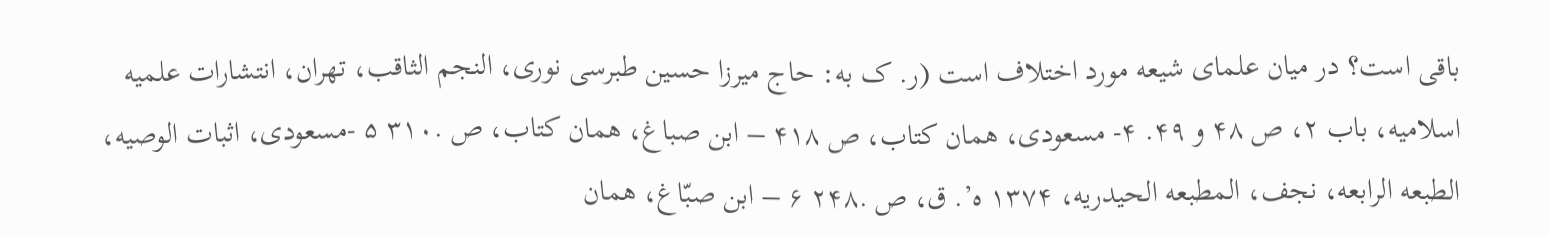باقی است؟ در میان علمای شیعه مورد اختلاف است (ر. ک به: حاج میرزا حسین طبرسی نوری، النجم الثاقب، تهران، انتشارات علمیه اسلامیه، باب ۲، ص ۴۸ و ۴۹. ۴- مسعودی، همان کتاب، ص ۴۱۸ – ابن صباغ، همان کتاب، ص .۳۱۰ ۵ -مسعودی، اثبات الوصیه، الطبعه الرابعه، نجف، المطبعه الحیدریه، ۱۳۷۴ ه’. ق، ص .۲۴۸ ۶ – ابن صبّاغ، همان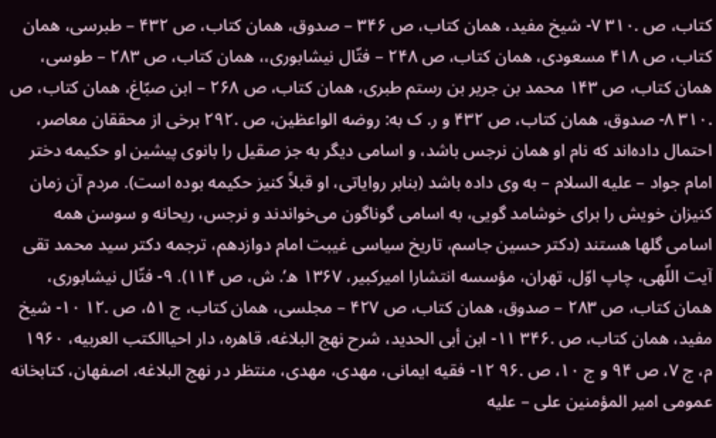کتاب، ص .۳۱۰ ۷- شیخ مفید، همان کتاب، ص ۳۴۶ – صدوق، همان کتاب، ص ۴۳۲ – طبرسی، همان کتاب، ص ۴۱۸ مسعودی، همان کتاب، ص ۲۴۸ – فتّال نیشابوری،، همان کتاب، ص ۲۸۳ – طوسی، همان کتاب، ص ۱۴۳ محمد بن جریر بن رستم طبری، همان کتاب، ص ۲۶۸ – ابن صبّاغ، همان کتاب، ص .۳۱۰ ۸- صدوق، همان کتاب، ص ۴۳۲ و ر. ک به: روضه الواعظین، ص .۲۹۲ برخی از محققان معاصر، احتمال داده‌اند که نام او همان نرجس باشد، و اسامی دیگر به جز صقیل را بانوی پیشین او حکیمه دختر امام جواد – علیه السلام – به وی داده باشد (بنابر روایاتی، او قبلاً کنیز حکیمه بوده است). مردم آن زمان کنیزان خویش را برای خوشامد گویی، به اسامی گوناگون می‌خواندند و نرجس، ریحانه و سوسن همه اسامی گلها هستند (دکتر حسین جاسم، تاریخ سیاسی غیبت امام دوازدهم، ترجمه دکتر سید محمد تقی آیت اللّهی، چاپ اوّل، تهران، مؤسسه انتشارا امیرکبیر، ۱۳۶۷ ه’. ش، ص ۱۱۴). ۹- فتّال نیشابوری، همان کتاب، ص ۲۸۳ – صدوق، همان کتاب، ص ۴۲۷ – مجلسی، همان کتاب، ج ۵۱، ص .۱۲ ۱۰- شیخ مفید، همان کتاب، ص .۳۴۶ ۱۱- ابن أبی الحدید، شرح نهج البلاغه، قاهره، دار احیاالکتب العربیه، ۱۹۶۰ م، ج ۷، ص ۹۴ و ج ۱۰، ص .۹۶ ۱۲- فقیه ایمانی، مهدی، مهدی، منتظر در نهج البلاغه، اصفهان، کتابخانه عمومی امیر المؤمنین علی – علیه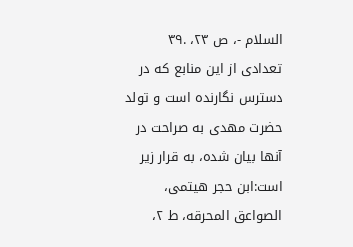السلام -، ص ۲۳، .۳۹ تعدادی از این منابع که در دسترس نگارنده است و تولد حضرت مهدی به صراحت در آنها بیان شده، به قرار زیر است:ابن حجر هیتمی، الصواعق المحرقه، ط ۲،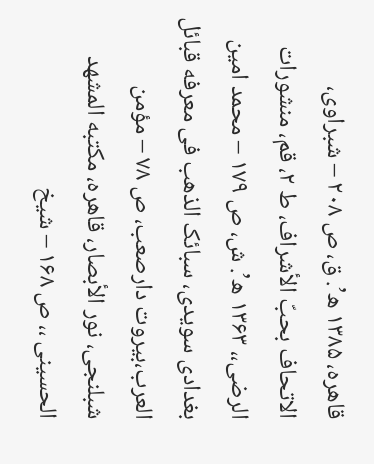قاهره، ۱۳۸۵ ه’. ق، ص ۲۰۸ – شبراوی، الاتحاف بحبّ الأشراف، ط ۲، قم، منشورات الرضی،، ۱۳۶۳ ه’. ش، ص ۱۷۹ – محمد امین بغدادی سویدی، سبائک الذهب فی معرفه قبائل العرب،بیروت دارصعب، ص ۷۸ – مؤمن شبلنجی، نور الأبصار، قاهره، مکتبه المشهد الحسینی ،، ص ۱۶۸ – شیخ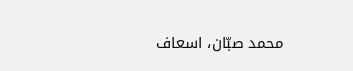محمد صبّان، اسعاف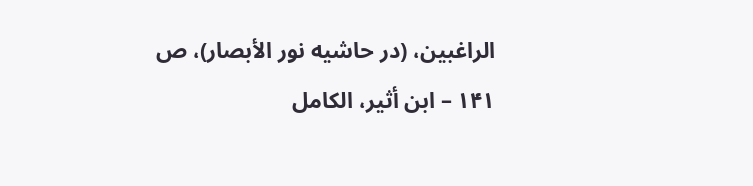الراغبین، (در حاشیه نور الأبصار)، ص ۱۴۱ – ابن أثیر، الکامل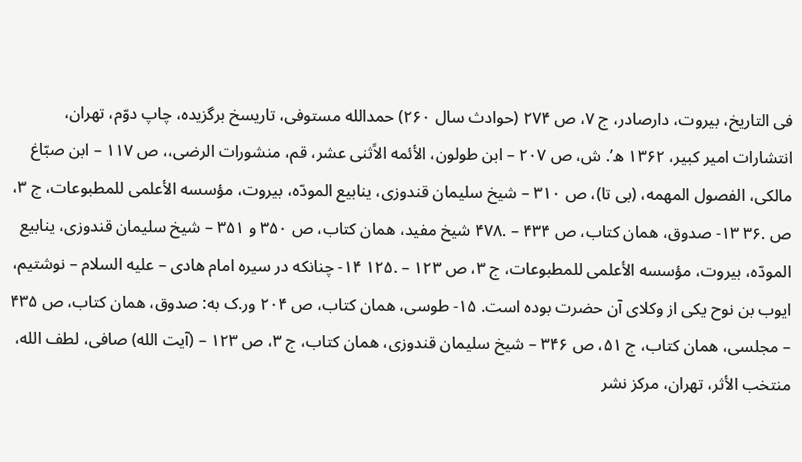فی التاریخ، بیروت، دارصادر، ج ۷، ص ۲۷۴ (حوادث سال ۲۶۰) حمدالله مستوفی، تاریسخ برگزیده، چاپ دوّم، تهران، انتشارات امیر کبیر، ۱۳۶۲ ه’. ش، ص ۲۰۷ – ابن طولون، الأئمه الاًثنی عشر، قم، منشورات الرضی،، ص ۱۱۷ – ابن صبّاغ مالکی، الفصول المهمه، (بی تا)، ص ۳۱۰ – شیخ سلیمان قندوزی، ینابیع المودّه، بیروت، مؤسسه الأعلمی للمطبوعات، ج ۳، ص .۳۶ ۱۳- صدوق، همان کتاب، ص ۴۳۴ – .۴۷۸ شیخ مفید، همان کتاب، ص ۳۵۰ و ۳۵۱ – شیخ سلیمان قندوزی، ینابیع المودّه، بیروت، مؤسسه الأعلمی للمطبوعات، ج ۳، ص ۱۲۳ – .۱۲۵ ۱۴- چنانکه در سیره امام هادی – علیه السلام – نوشتیم، ایوب بن نوح یکی از وکلای آن حضرت بوده است. ۱۵- طوسی، همان کتاب، ص ۲۰۴ ور.ک به: صدوق، همان کتاب، ص ۴۳۵ – مجلسی، همان کتاب، ج ۵۱، ص ۳۴۶ – شیخ سلیمان قندوزی، همان کتاب، ج ۳، ص ۱۲۳ – (آیت الله) صافی، لطف الله، منتخب الأثر، تهران، مرکز نشر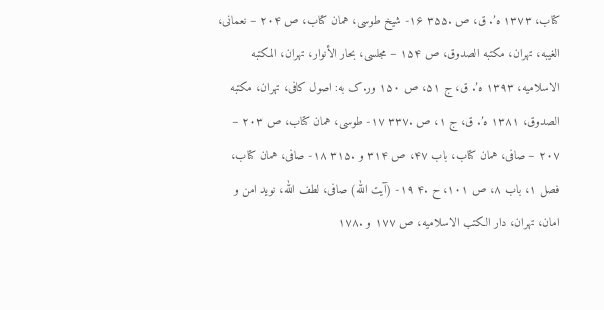کتاب، ۱۳۷۳ ه’. ق، ص .۳۵۵ ۱۶- شیخ طوسی، همان کتاب، ص ۲۰۴ – نعمانی، الغیبه، تهران، مکتبه الصدوق، ص ۱۵۴ – مجلسی، بحار الأنوار، تهران، المکتبه الاسلامیه، ۱۳۹۳ ه’. ق، ج ۵۱، ص ۱۵۰ ور.ک به: اصول کافی، تهران، مکتبه الصدوق، ۱۳۸۱ ه’. ق، ج ۱، ص .۳۳۷ ۱۷- طوسی، همان کتاب، ص ۲۰۳ – ۲۰۷ – صافی، همان کتاب، باب ۴۷، ص ۳۱۴ و .۳۱۵ ۱۸- صافی، همان کتاب، فصل ۱، باب ۸، ص ۱۰۱، ح .۴ ۱۹- (آیت الله) صافی، لطف الله، نوید امن و امان، تهران، دار الکتب الاسلامیه، ص ۱۷۷ و .۱۷۸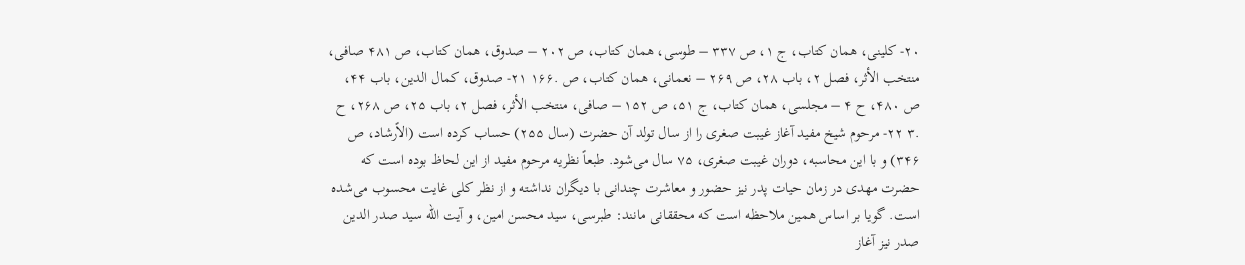۲۰- کلینی، همان کتاب، ج ۱، ص ۳۳۷ – طوسی، همان کتاب، ص ۲۰۲ – صدوق، همان کتاب، ص ۴۸۱ صافی، منتخب الأثر، فصل ۲، باب ۲۸، ص ۲۶۹ – نعمانی، همان کتاب، ص .۱۶۶ ۲۱- صدوق، کمال الدین، باب ۴۴، ص ۴۸۰، ح ۴ – مجلسی، همان کتاب، ج ۵۱، ص ۱۵۲ – صافی، منتخب الأثر، فصل ۲، باب ۲۵، ص ۲۶۸، ح .۳ ۲۲- مرحوم شیخ مفید آغاز غیبت صغری را از سال تولد آن حضرت (سال ۲۵۵) حساب کرده است (الاًرشاد، ص ۳۴۶) و با این محاسبه، دوران غیبت صغری، ۷۵ سال می‌شود. طبعاً نظریه مرحوم مفید از این لحاظ بوده است که حضرت مهدی در زمان حیات پدر نیز حضور و معاشرت چندانی با دیگران نداشته و از نظر کلی غایت محسوب می‌شده است. گویا بر اساس همین ملاحظه است که محققانی مانند: طبرسی، سید محسن امین، و آیت الله سید صدر الدین صدر نیز آغاز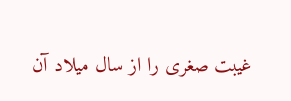غیبت صغری را از سال میلاد آن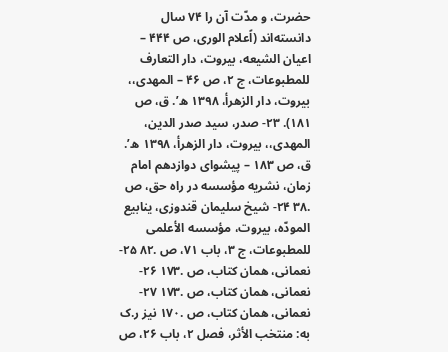حضرت، و مدّت آن را ۷۴ سال دانسته‌اند (اًعلام الوری، ص ۴۴۴ – اعیان الشیعه، بیروت، دار التعارف للمطبوعات، ج ۲، ص ۴۶ – المهدی،، بیروت، دار الزهرأ، ۱۳۹۸ ه’. ق، ص ۱۸۱). ۲۳- صدر، سید صدر الدین، المهدی،، بیروت، دار الزهرأ، ۱۳۹۸ ه’. ق، ص ۱۸۳ – پیشوای دوازدهم امام زمان، نشریه مؤسسه در راه حق، ص .۳۸ ۲۴- شیخ سلیمان قندوزی، ینابیع المودّه، بیروت، مؤسسه الأعلمی للمطبوعات، ج ۳، باب ۷۱، ص .۸۲ ۲۵- نعمانی، همان کتاب، ص .۱۷۳ ۲۶- نعمانی، همان کتاب، ص .۱۷۳ ۲۷- نعمانی، همان کتاب، ص .۱۷۰ نیز ر.ک به: منتخب الأثر، فصل ۲، باب ۲۶، ص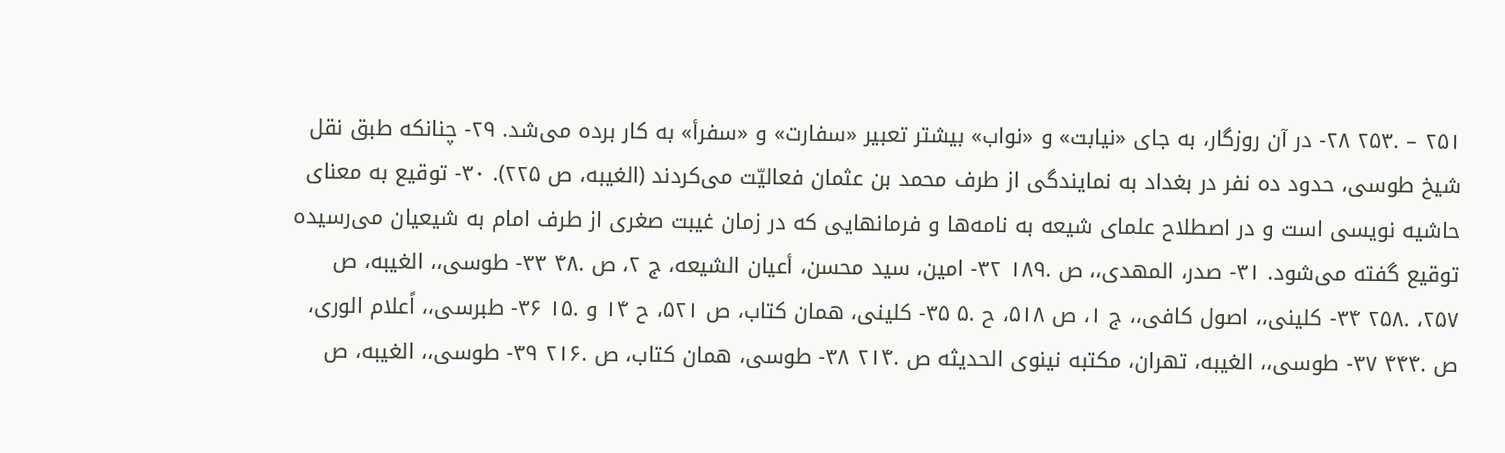۲۵۱ – .۲۵۳ ۲۸- در آن روزگار، به جای «نیابت» و «نواب» بیشتر تعبیر «سفارت» و «سفرأ» به کار برده می‌شد. ۲۹- چنانکه طبق نقل شیخ طوسی، حدود ده نفر در بغداد به نمایندگی از طرف محمد بن عثمان فعالیّت می‌کردند (الغیبه، ص ۲۲۵). ۳۰- توقیع به معنای حاشیه نویسی است و در اصطلاح علمای شیعه به نامه‌ها و فرمانهایی که در زمان غیبت صغری از طرف امام به شیعیان می‌رسیده توقیع گفته می‌شود. ۳۱- صدر، المهدی،، ص .۱۸۹ ۳۲- امین، سید محسن، أعیان الشیعه، ج ۲، ص .۴۸ ۳۳- طوسی،، الغیبه، ص ۲۵۷، .۲۵۸ ۳۴- کلینی،، اصول کافی،، ج ۱، ص ۵۱۸، ح .۵ ۳۵- کلینی، همان کتاب، ص ۵۲۱، ح ۱۴ و .۱۵ ۳۶- طبرسی،، اًعلام الوری، ص .۴۴۴ ۳۷- طوسی،، الغیبه، تهران، مکتبه نینوی الحدیثه ص .۲۱۴ ۳۸- طوسی، همان کتاب، ص .۲۱۶ ۳۹- طوسى،، الغیبه، ص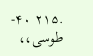.۲۱۵ ۴۰- طوسى،،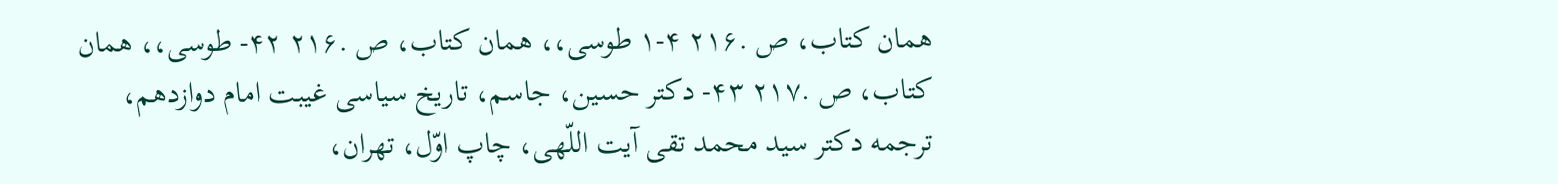همان کتاب، ص .۲۱۶ ۴-۱ طوسى،، همان کتاب، ص .۲۱۶ ۴۲- طوسى،، همان کتاب، ص .۲۱۷ ۴۳- دکتر حسین، جاسم، تاریخ سیاسى غیبت امام دوازدهم، ترجمه دکتر سید محمد تقى آیت اللّهى، چاپ اوّل، تهران،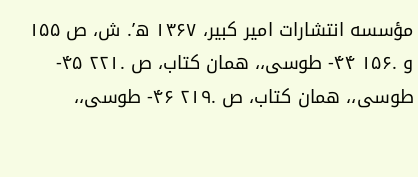مؤسسه انتشارات امیر کبیر، ۱۳۶۷ ه’. ش، ص ۱۵۵ و .۱۵۶ ۴۴- طوسى،، همان کتاب، ص .۲۲۱ ۴۵- طوسى،، همان کتاب، ص .۲۱۹ ۴۶- طوسى،،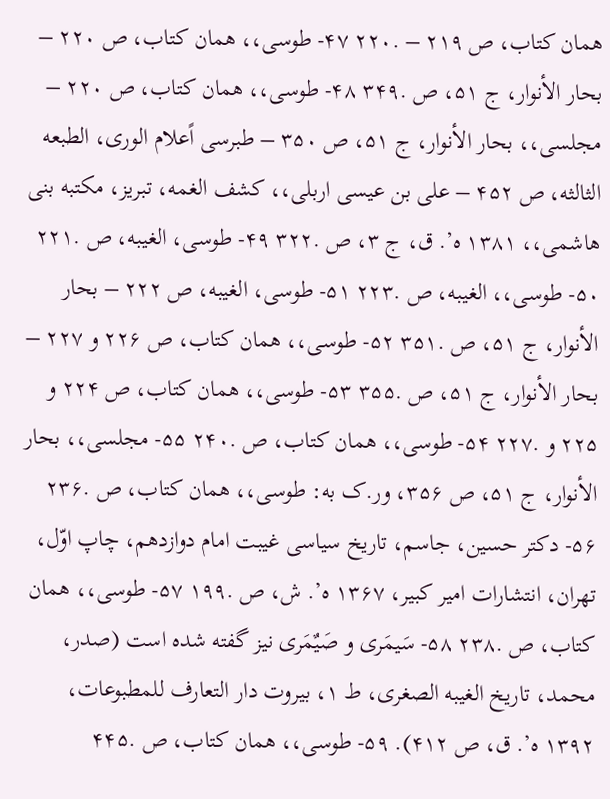همان کتاب، ص ۲۱۹ – .۲۲۰ ۴۷- طوسى،، همان کتاب، ص ۲۲۰ – بحار الأنوار، ج ۵۱، ص .۳۴۹ ۴۸- طوسى،، همان کتاب، ص ۲۲۰ – مجلسى،، بحار الأنوار، ج ۵۱، ص ۳۵۰ – طبرسى اًعلام الورى، الطبعه الثالثه، ص ۴۵۲ – على بن عیسى اربلى،، کشف الغمه، تبریز، مکتبه بنى هاشمى،، ۱۳۸۱ ه’. ق، ج ۳، ص .۳۲۲ ۴۹- طوسى، الغیبه، ص .۲۲۱ ۵۰- طوسى،، الغیبه، ص .۲۲۳ ۵۱- طوسى، الغیبه، ص ۲۲۲ – بحار الأنوار، ج ۵۱، ص .۳۵۱ ۵۲- طوسى،، همان کتاب، ص ۲۲۶ و ۲۲۷ – بحار الأنوار، ج ۵۱، ص .۳۵۵ ۵۳- طوسى،، همان کتاب، ص ۲۲۴ و ۲۲۵ و .۲۲۷ ۵۴- طوسى،، همان کتاب، ص .۲۴۰ ۵۵- مجلسى،، بحار الأنوار، ج ۵۱، ص ۳۵۶، ور.ک به: طوسى،، همان کتاب، ص .۲۳۶ ۵۶- دکتر حسین، جاسم، تاریخ سیاسى غیبت امام دوازدهم، چاپ اوّل، تهران، انتشارات امیر کبیر، ۱۳۶۷ ه’. ش، ص .۱۹۹ ۵۷- طوسى،، همان کتاب، ص .۲۳۸ ۵۸- سَیمَرى و صَیٌمَرى نیز گفته شده است (صدر، محمد، تاریخ الغیبه الصغرى، ط ۱، بیروت دار التعارف للمطبوعات، ۱۳۹۲ ه’. ق، ص ۴۱۲). ۵۹- طوسى،، همان کتاب، ص .۴۴۵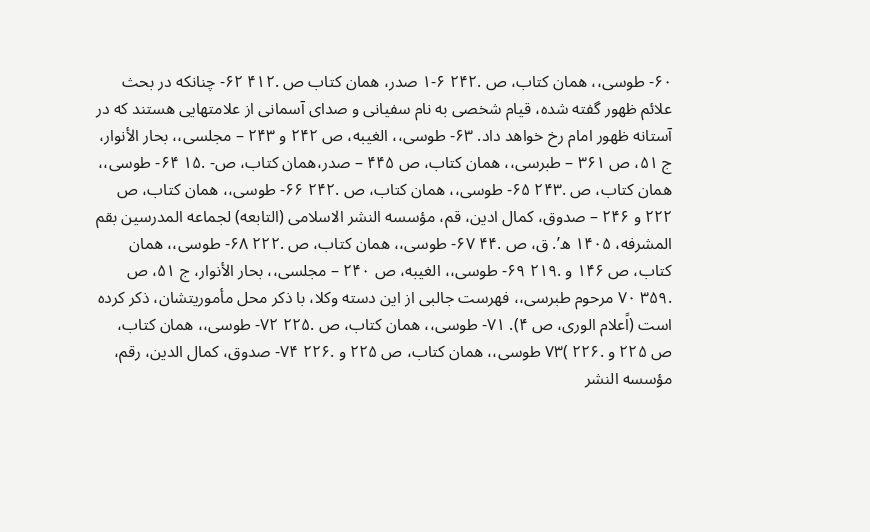۶۰- طوسى،، همان کتاب، ص .۲۴۲ ۶-۱ صدر، همان کتاب ص .۴۱۲ ۶۲- چنانکه در بحث علائم ظهور گفته شده، قیام شخصى به نام سفیانى و صداى آسمانى از علامتهایى هستند که در آستانه ظهور امام رخ خواهد داد. ۶۳- طوسى،، الغیبه، ص ۲۴۲ و ۲۴۳ – مجلسى،، بحار الأنوار، ج ۵۱، ص ۳۶۱ – طبرسى،، همان کتاب، ص ۴۴۵ – صدر،همان کتاب، ص- .۱۵ ۶۴- طوسى،، همان کتاب، ص .۲۴۳ ۶۵- طوسى،، همان کتاب، ص .۲۴۲ ۶۶- طوسى،، همان کتاب، ص ۲۲۲ و ۲۴۶ – صدوق، کمال ادین، قم، مؤسسه النشر الاسلامى (التابعه) لجماعه المدرسین بقم المشرفه، ۱۴۰۵ ه’. ق، ص .۴۴ ۶۷- طوسى،، همان کتاب، ص .۲۲۲ ۶۸- طوسى،، همان کتاب، ص ۱۴۶ و .۲۱۹ ۶۹- طوسى،، الغیبه، ص ۲۴۰ – مجلسى،، بحار الأنوار، ج ۵۱، ص .۳۵۹ ۷۰ مرحوم طبرسى،، فهرست جالبى از این دسته وکلا، با ذکر محل مأموریتشان، ذکر کرده است (اًعلام الورى، ص ۴). ۷۱- طوسى،، همان کتاب، ص .۲۲۵ ۷۲- طوسى،، همان کتاب، ص ۲۲۵ و .۲۲۶ )۷۳ طوسى،، همان کتاب، ص ۲۲۵ و .۲۲۶ ۷۴- صدوق، کمال الدین، رقم، مؤسسه النشر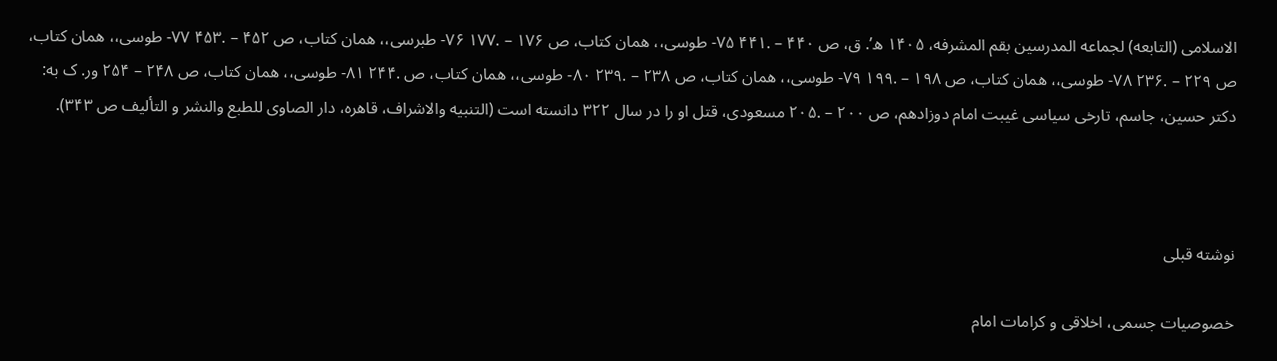الاسلامى (التابعه) لجماعه المدرسین بقم المشرفه، ۱۴۰۵ ه’. ق، ص ۴۴۰ – .۴۴۱ ۷۵- طوسى،، همان کتاب، ص ۱۷۶ – .۱۷۷ ۷۶- طبرسى،، همان کتاب، ص ۴۵۲ – .۴۵۳ ۷۷- طوسى،، همان کتاب، ص ۲۲۹ – .۲۳۶ ۷۸- طوسى،، همان کتاب، ص ۱۹۸ – .۱۹۹ ۷۹- طوسى،، همان کتاب، ص ۲۳۸ – .۲۳۹ ۸۰- طوسى،، همان کتاب، ص .۲۴۴ ۸۱- طوسى،، همان کتاب، ص ۲۴۸ – ۲۵۴ ور. ک به: دکتر حسین، جاسم، تارخى سیاسى غیبت امام دوزادهم، ص ۲۰۰ – .۲۰۵ مسعودى، قتل او را در سال ۳۲۲ دانسته است (التنبیه والاشراف، قاهره، دار الصاوى للطبع والنشر و التألیف ص ۳۴۳).



نوشته قبلی

خصوصیات جسمى، اخلاقى و کرامات امام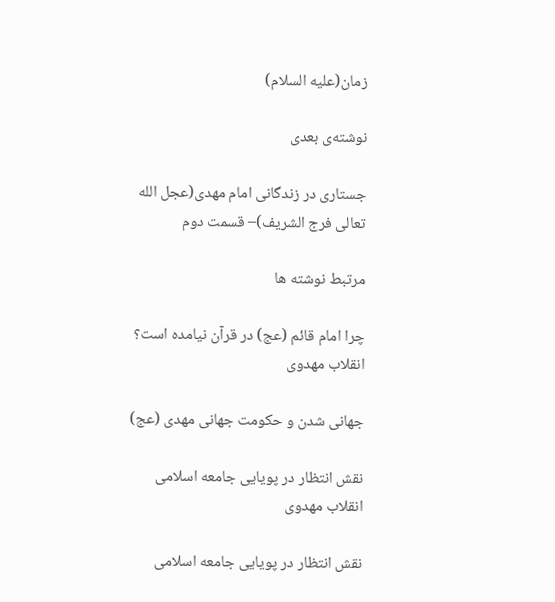زمان(علیه السلام)

نوشته‌ی بعدی

جستاری در زندگانى امام مهدى(عجل الله تعالی فرج الشریف)– قسمت دوم

مرتبط نوشته ها

چرا امام قائم (عج) در قرآن نیامده است‌؟
انقلاب مهدوی

جهانی شدن و حکومت جهانی مهدی (عج)

نقش انتظار در پویایى جامعه اسلامى
انقلاب مهدوی

نقش انتظار در پویایى جامعه اسلامى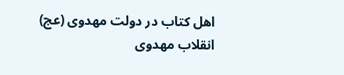اهل کتاب در دولت مهدوی (عج)
انقلاب مهدوی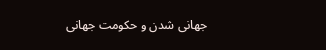جهانی شدن و حکومت جهانی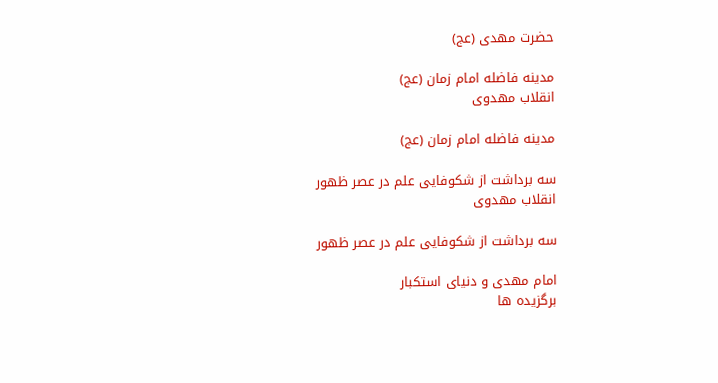حضرت مهدی (عج)

مدینه فاضله امام زمان (عج)
انقلاب مهدوی

مدینه فاضله امام زمان (عج)

سه برداشت از شکوفایی علم در عصر ظهور
انقلاب مهدوی

سه برداشت از شکوفایی علم در عصر ظهور

امام مهدی و دنیای استکبار
برگزیده ها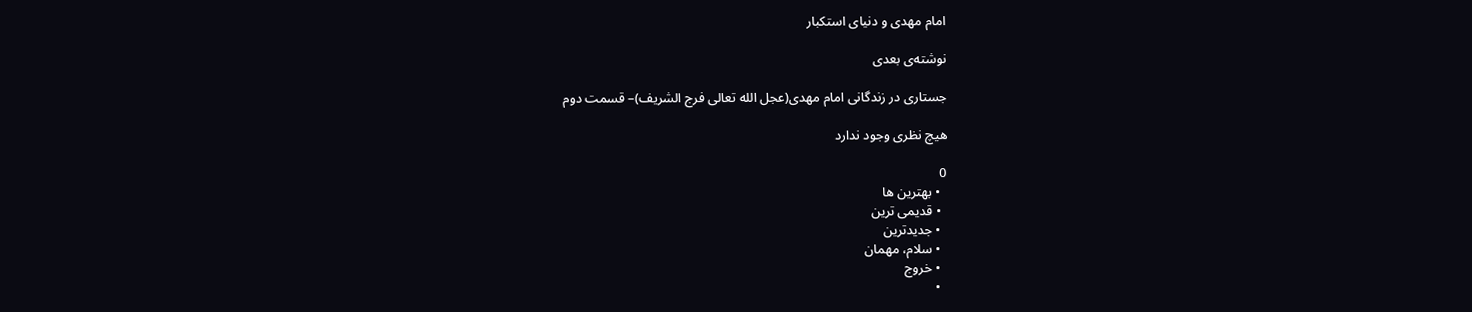امام مهدی و دنیای استکبار

نوشته‌ی بعدی

جستاری در زندگانى امام مهدى(عجل الله تعالی فرج الشریف)– قسمت دوم

هیچ نظری وجود ندارد

0
  • بهترین ها
  • قدیمی ترین
  • جدیدترین
  • سلام، مهمان
  • خروج
  •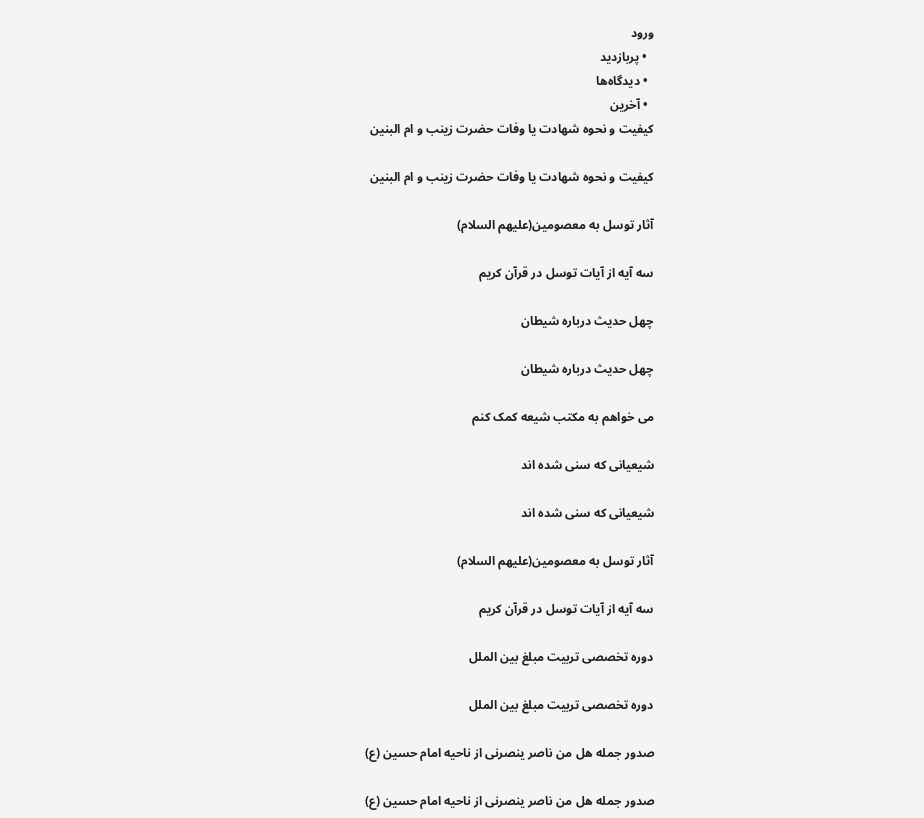ورود
  • پربازدید
  • دیدگاه‌ها
  • آخرین
کیفیت و نحوه شهادت یا وفات حضرت زینب و ام البنین

کیفیت و نحوه شهادت یا وفات حضرت زینب و ام البنین

آثار توسل به معصومین(علیهم السلام)

سه آیه از آیات توسل در قرآن کریم

چهل حدیث درباره شیطان

چهل حدیث درباره شیطان

می خواهم به مکتب شیعه کمک کنم

شیعیانی که سنی شده اند

شیعیانی که سنی شده اند

آثار توسل به معصومین(علیهم السلام)

سه آیه از آیات توسل در قرآن کریم

دوره تخصصی تربیت مبلغ بین الملل

دوره تخصصی تربیت مبلغ بین الملل

صدور جمله هل من ناصر ینصرنی از ناحیه امام حسین (ع)

صدور جمله هل من ناصر ینصرنی از ناحیه امام حسین (ع)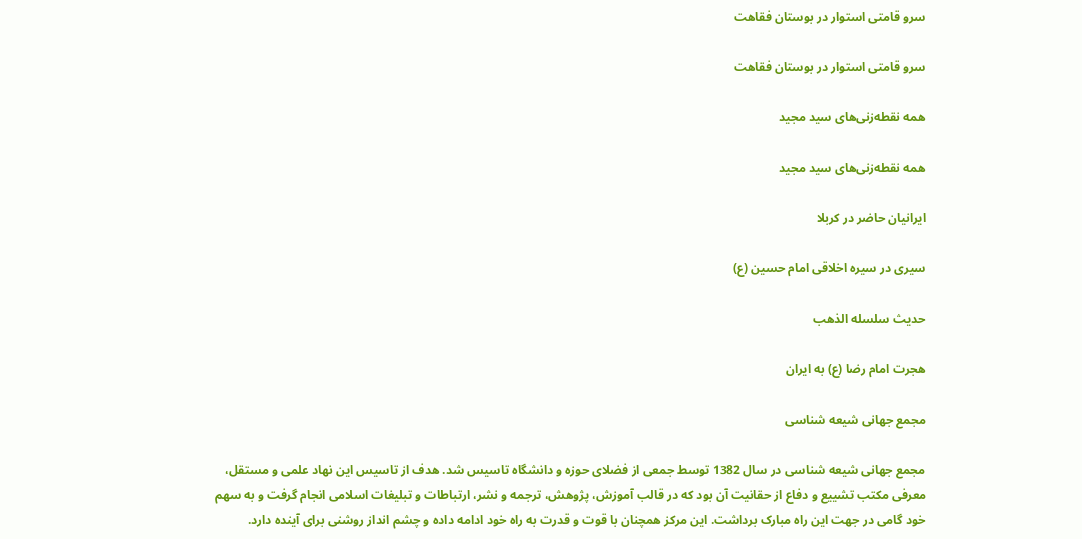سرو قامتی استوار در بوستان فقاهت

سرو قامتی استوار در بوستان فقاهت

همه نقطه‌زنی‌های سید مجید

همه نقطه‌زنی‌های سید مجید

ایرانیان حاضر در کربلا

سیری در سیره اخلاقی امام حسین (ع)

حدیث سلسله الذهب

هجرت امام رضا (ع) به ایران

مجمع جهانی شیعه شناسی

مجمع جهانی شیعه شناسی در سال 1382 توسط جمعی از فضلای حوزه و دانشگاه تاسیس شد. هدف از تاسیس این نهاد علمی و مستقل، معرفی مکتب تشییع و دفاع از حقانیت آن بود که در قالب آموزش، پژوهش، ترجمه و نشر، ارتباطات و تبلیغات اسلامی انجام گرفت و به سهم خود گامی در جهت این راه مبارک برداشت. این مرکز همچنان با قوت و قدرت به راه خود ادامه داده و چشم انداز روشنی برای آینده دارد.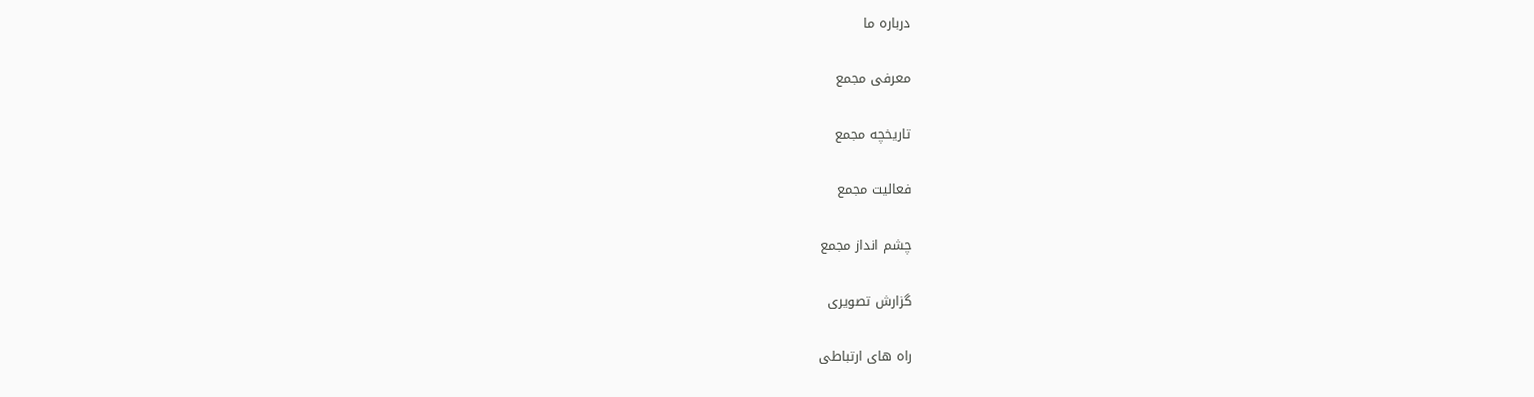درباره ما

معرفی مجمع

تاریخچه مجمع

فعالیت مجمع

چشم انداز مجمع

گزارش تصویری

راه های ارتباطی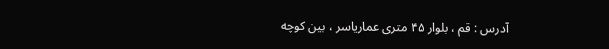آدرس : قم ، بلوار ۴۵ متری عماریاسر ، بین کوچه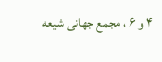۴ و ۶ ، مجمع جهانی شیعه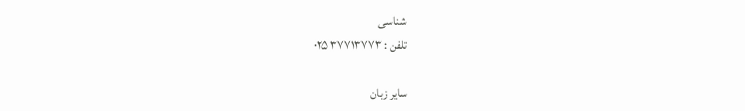شناسی
تلفن : ۳۷۷۱۳۷۷۳ ۰۲۵

سایر زبان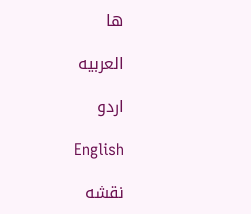ها

العربیه

اردو

English

نقشه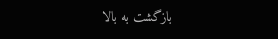بازگشت به بالا